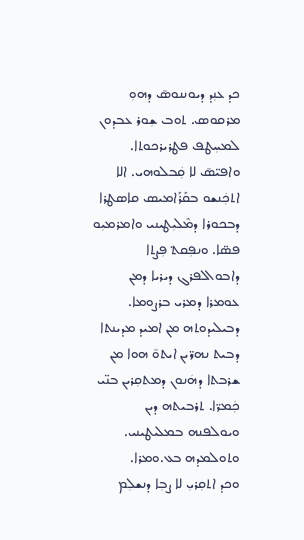ܟܕ ܥܢܼܕ ܕܝܘܢܢܘܣ̄ ܕܗܘܼ ܡܪܩܘܣ. ܬܘܒ ܫܼܘܪ ܥܒܕܘܢ ܠܡܚܼܛܦ ܦܛܪܝܪܟܘܬܐ. ܘܐܦܝ̈ܣ̄ ܠܐ ܩܲܒܠܘܗܝ. ܐܠܐ ܐܬܟܲܢܫܘ ܒܩܰܪܰܐܡܝܣ ܩܐܣܛܪܐ ܕܒܟܘܪܐ ܕܡܶܠܝܼܛܝܢܝ ܘܐܡܪܡܝܼܘ ܦܣ̈ܐ. ܘܢܦܼܩܬ݀ ܦܼܨܬܐ ܕܐܒܘܐܠܦܪܓ ܕܝܪܝܐ ܕܡܢ ܥܘܡܪܐ ܕܡܪܝ ܒܪܨܘܡܐ. ܕܒܝܠܝܕܘܬܗ ܡܢ ܐܡܝܕ ܡܕܝܢܬܐ ܕܒܝܬ ܢܗܪ̈ܝܢ ܐܝܬܘ̄ ܗܘܐ ܡܢ ܫܪܒܬܐ ܕܗܿܢܘܢ ܕܡܬܩܼܪܝܢ ܒܢ̈ܝ ܟܲܡܪ̈ܐ. ܬܪܒܝܬܗ ܕܝܢ ܘܝܘܠܦܢܗ ܒܡܠܝܛܝܢܝ. ܘܬܘܠܡܕܗ ܒܥ.ܘܡܪܐ.
ܘܟܕ ܐܬܩܼܪܝܼ ܠܐ ܨܒܼܐ ܕܢܫܠܼܡ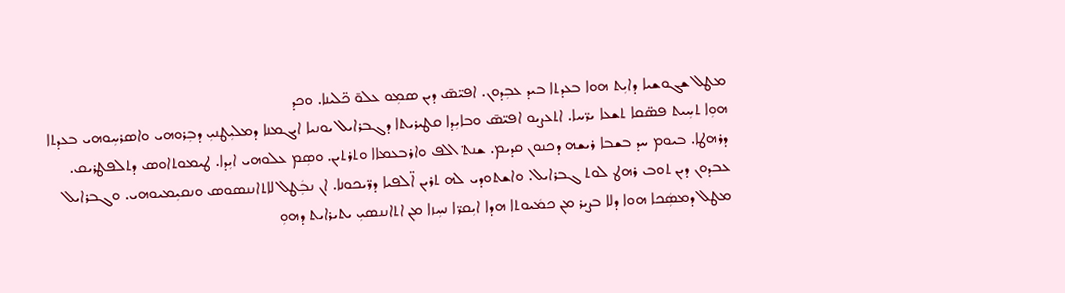ܡܛܠ ܫܓܘܫܝܐ ܕܐܝܼܬ ܗܘܐ ܒܥܕܬܐ ܒܝܕ ܥܒܼܕܘܢ. ܐܦܝ̈ܣ̄ ܕܝܢ ܣܡܼܘ ܥܠܘ̄ ܟ̈ܠܝܢܐ. ܘܟܕ
ܗܘܼܐ ܬܚܼܝܬ ܦܣ̈ܩܐ ܬܫܥܐ ܝܪ̈ܚܐ. ܐܬܥܨܝܘ ܐܦܝ̈ܣ̄ ܘܒܐܝܼܕܐ ܩܛܝܪܝܬܐ ܕܓܒܪܐܝܠ ܝܘܢܝܐ ܐܝܓܡܢܐ ܕܡܠܝܼܛܢܝܼ ܕܒܼܪܘܗܝ ܘܐܣܪܚܼܘܗܝ ܒܥܕܬܐ ܕܪܗܛܐ. ܒܝܘܡ ܚܕ ܒܫܒܐ ܪܝܫܗ ܕܟܢܘܢ ܩܕܝܡ. ܫܢܬ݀ ܐܠܦ ܘܐܪܒܥܡܐܐ ܘܬܪܬܝܢ. ܘܣܼܡ ܥܠܘܗܝ ܐܝܼܕܐ. ܛܝܡܘܬܐܘܣ ܕܬܠܦܛܪܝܩ. ܥܒܕܘܢ ܕܝܢ ܬܘܒ ܪܗܛ ܠܘܬ ܓܒܪܐܝܠ. ܘܐܫܬܘܕܝ ܠܗ ܬܪܝܢ ܐ̈ܠܦܝܐ ܕܪ̈ܝܟܘܢܐ. ܐܢ ܢܒܲܛܠ ܠܐܬܐܢܢܣܘܣ ܘܢܩܝܼܡܝܘܗܝ. ܘܓܒܪܐܝܠ ܡܛܠ ܕܡܣܲܟܐ ܗܘܐ ܕܠܐ ܒܨܝܪ ܡܢ ܟܡܿܝܘܬܐ ܗܕܐ ܐܝܼܩܪ̈ܐ ܢܚܼܙܐ ܡܢ ܐܬܐܢܢܣܝܼ ܝܬܝܪܐܝܬ ܕܗܘܼ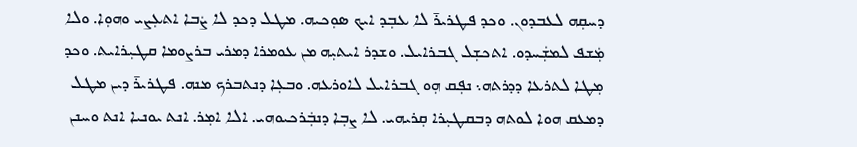ܕܚܩܼܗ ܠܥܒܕܘܢ. ܘܟܕ ܦܛܪܝܪ̄ ܠܐ ܥܒܼܕ ܐܝܟ ܣܘܼܟܝܗ. ܡܛܠ ܕܟܕ ܠܐ ܨܿܒܐ ܐܬܥܼܨܝ ܘܗܘܼܐ. ܘܠܐ ܡܲܫܦ ܠܡܫܲܚܕܘ. ܐܬܟܫܼܠ ܓܒܪܐܝܠ. ܘܫܕܪ ܐܝܬܝܼܗ ܡܢ ܥܘܡܪܐ ܕܡܪܝ ܒܪܨܘܡܐ ܩܛܝܼܪܐܝܬ. ܘܟܕ ܡܼܛܐ ܠܬܪܥܐ ܕܕܪܬܗ܆ ܢܦܼܩ ܗܼܘ ܓܒܪܐܝܠ ܠܐܘܪܥܗ. ܘܒܥܼܐ ܕܢܬܒܪܟ ܡܢܗ. ܦܛܪܝܪ̄ ܕܝܢ ܡܛܠ ܕܡܥܩ ܗܘܐ ܠܘܬܗ ܕܒܩܛܝܼܪܐ ܩܼܪܝܗܝ. ܠܐ ܨܒܼܐ ܕܢܒܲܪܟܝܘܗܝ. ܐܠܐ ܐܡܼܪ. ܐܢܬ ܝܘܢܝܐ ܐܢܬ ܘܚܢܢ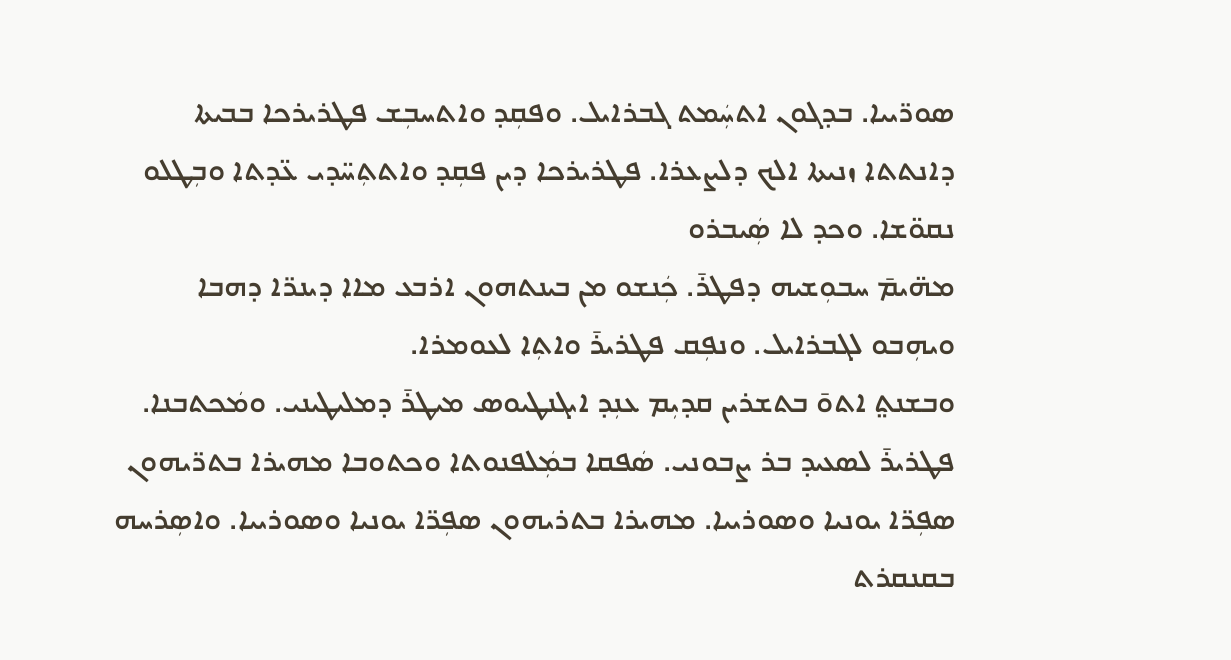ܣܘܪ̈ܝܝܐ. ܒܕܓܘܢ ܐܬܚܲܡܬ ܓܒܪܐܝܠ. ܘܦܩܼܕ ܘܐܬܚܒܼܫ ܦܛܪܝܪܟܐ ܒܒܝܬܐ ܕܐܢܬܬܐ ܙܢܝܬܐ ܐܠܟ ܕܠܨܥܪܐ. ܦܛܪܝܪܟܐ ܕܝܢ ܦܩܼܕ ܘܐܬܬܼܚ̈ܕܝ ܥ̈ܕܬܐ ܘܒܼܛܠܘ ܢܩܘ̈ܫܐ. ܘܟܕ ܠܐ ܣܲܝܒܪܘ
ܡܗ̈ܝܡ̄ ܚܒܘܼܫܝܗ ܕܦܛܪ̄. ܟܲܢܫܘ ܡܢ ܒܝܢܬܗܘܢ ܐܪܒܥ ܡܐܐ ܕܝܢܪ̈ܐ ܕܗܒܐ ܘܝܗܼܒܘ ܠܓܒܪܐܝܠ. ܘܢܦܼܩ ܦܛܪܝܪ̄ ܘܐܬܼܐ ܠܥܘܡܪܐ.
ܘܒܫܢܬ݀ ܐܬܘ̄ ܒܬܫܪܝܢ ܩܕܝܼܡ ܥܢܼܕ ܐܝܓܢܛܝܘܣ ܡܝܛܪ̄ ܕܡܠܝܛܝܢܝ. ܘܡܿܟܬܒܢܐ. ܦܛܪܝܪ̄ ܠܣܥܝܕ ܒܪ ܨܒܘܢܝ. ܣܿܦܩܐ ܒܡܲܠܦܢܘܬܐ ܘܟܬܘܒܐ ܡܗܝܪܐ ܒܬܪ̈ܝܗܘܢ ܣܦܼܪ̈ܐ ܝܘܢܝܐ ܘܣܘܪܝܝܐ. ܡܗܝܪܐ ܒܬܪܝܗܘܢ ܣܦܼܪ̈ܐ ܝܘܢܝܐ ܘܣܘܪܝܝܐ. ܘܐܣܼܪܚܗ ܒܩܢܩܪܬ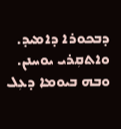ܕܒܟܘܪܐ ܕܐܡܝܕ. ܘܐܬܩܼܪܝ ܝܘܚܢܢ. ܘܒܗ ܒܝܘܡܐ ܕܥܼܠ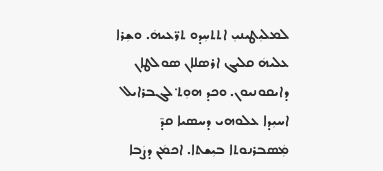ܠܡܠܝܼܛܝܢܝܼ ܐܬܬܚܼܕܘ ܬܪ̈ܥܝܗܿ. ܘܫܼܪܐ ܥܠܝܗܿ ܩܠܝܓ ܐܪܣܠܐܢ ܣܘܠܛܐܢ ܕܐܝܩܘܢܝܘܢ. ܘܟܕ ܗܘܼܬ݀ ܠܓܒܪܐܝܠ ܐܚܝܼܕܐ ܥܠܘܗܝ ܕܚܣܝܐ ܩܕ̄ ܡܲܣܒܪܢܘܬܐ ܒܝܼܫܬܐ. ܐܟܡܿܢ ܕܨܿܒܐ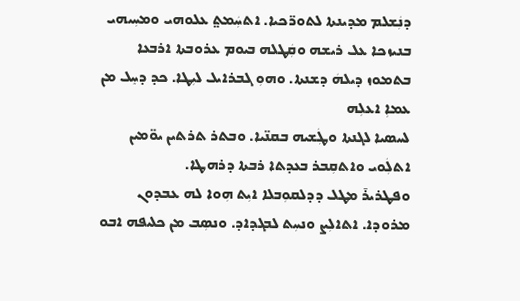ܕܢܲܫܠܡ ܡܕܝܢܬܐ ܠܬܘܪ̈ܟܝܐ. ܐܬܚܲܡܬ݀ ܥܠܘܗܝ ܘܡܚܼܝܗܝ ܒܢܝܙܟܐ ܥܠ ܪܝܫܗ ܘܩܲܛܠܗ ܒܝܘܡ ܥܪܘܒܬܐ ܐܪܒܥܐ ܒܬܡܘܙ ܕܝܠܗܿ ܕܫܢܬܐ. ܘܗܘܼ ܓܒܪܐܝܠ ܠܝܼܛܐ. ܟܕ ܕܚܸܠ ܡܢ ܥܡܐܼ ܐܥܠܼܗ
ܠܚܣܝܐ ܠܓܢܬܐ ܘܛܲܫܝܗ ܒܩܢ̈ܝܐ. ܘܒܬܪ ܬܪܬܝܢ ܝܘ̈ܡܝܢ ܐܬܠܲܘܝ ܘܐܬܩܼܒܪ ܒܥܕܬܐ ܪܒܬܐ ܕܪܗܛܐ.
ܘܦܛܪܝܪ̄ ܡܛܠ ܕܕܠܩܘܼܒܠܐ ܐܝܼܬ ܗܼܘܐ ܠܗ ܥܒܕܘܢ ܡܪܘܕܐ. ܐܬܐܠܼܨ ܘܢܚܼܬ ܠܒܓܕܐܕ. ܘܢܣܼܒ ܡܢ ܟܠܝܦܗ ܐܒܘ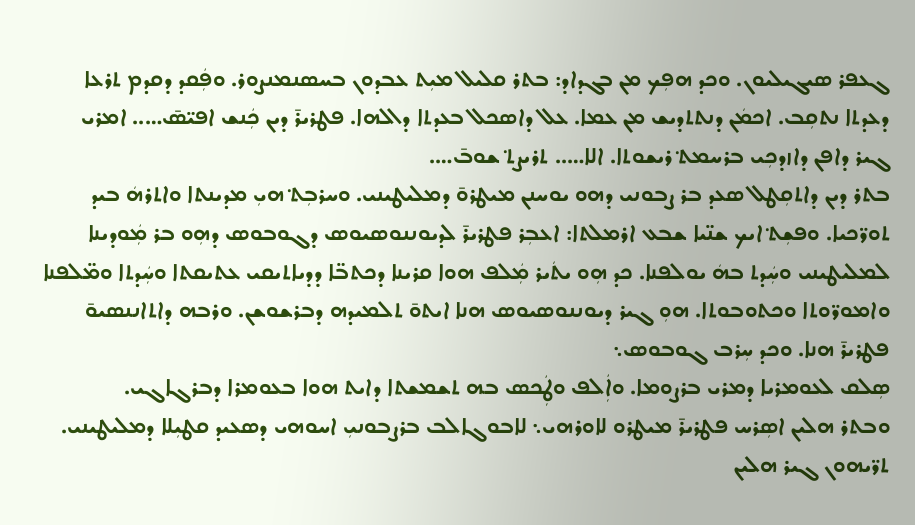ܓܥܦܪ ܣܝܓܝܠܝܘܢ. ܘܟܕ ܗܦܼܟ ܡܢ ܒܓܕܐܕ: ܒܬܪ ܩܠܝܠ ܡܝܼܬ ܥܒܕܘܢ ܒܚܣܢܡܢܨܘܪ. ܘܦܲܩܕ ܕܩܕܡ ܬܪܥܐ ܕܥܕܬܐ ܢܬܩܼܒ. ܐܟܡܿܢ ܕܢܬܬܕܝܫ ܡܢ ܥܡܐ. ܥܠ ܕܐܣܟܠ ܒܥܕܬܐ ܕܐܠܗܐ. ܦܛܪܝܪ̄ ܕܝܢ ܟܲܢܫ ܐܦܝ̈ܣ̄….. ܐܡܪܝ ܓܝܪ ܕܐܦܢ ܕܐܙܕܟܼܝ ܒܪܚܡܬ݀ ܪܝܫܘܬܐ. ܐܠܐ….. ܬܪܝܨܬ݀ ܫܘܒ̄….
ܒܬܪ ܕܝܢ ܕܐܬܩܼܛܠ ܣܥܕ ܒܪ ܨܒܘܢܝ ܕܗܘ ܝܘܚܢܢ ܡܝܛܪܘ̄ ܕܡܠܝܛܝܢܝ. ܘܚܪܒܼܬ݀ ܗܝܼ ܡܕܝܢܬܐ ܘܐܬܪܗܿ ܒܝܕ ܬܘܪ̈ܟܝܐ. ܘܦܫܼܬ݀ ܐܝܟ ܫܢ̈ܝܐ ܫܒܥ ܐܪܡܠܬܐ: ܐܥܒܼܪ ܦܛܪܝܪ̄ ܠܕܝܘܢܢܘܣܝܘܣ ܕܓܘܒܘܣ ܕܗܼܘ ܒܪ ܡܲܘܕܝܢܐ ܠܡܠܝܛܝܢܝ ܘܚܲܕܬ ܒܗܿ ܝܘܠܦܢܐ. ܟܕ ܗܼܘ ܝܬܿܝܪ ܡܲܠܦ ܗܘܐ ܩܪܝܢܐ ܕܟܬܒ̈ܐ ܕܕܝܐܬܝܩܝ ܥܬܝܩܬܐ ܘܚܲܕܬܐ ܘܡ̈ܠܦܢܐ ܘܐܡܘܪ̈ܘܬܐ ܘܟܬܘܒܘܬܐ. ܗܘܼ ܓܝܪ ܕܝܘܢܢܘܣܝܘܣ ܗܢܐ ܐܝܬܘ̄ ܬܠܡܝܕܗ ܕܒܪܫܘܫܢ. ܘܪܒܗ ܕܐܬܐܢܢܣܝܘ̄ ܦܛܪܝܪ̄ ܗܢܐ. ܘܟܕ ܚܼܪܒ ܓܘܒܘܣ܆
ܣܼܠܩ ܠܥܘܡܪܝܐ ܕܡܪܝ ܒܪܨܘܡܐ. ܘܐܲܠܦ ܘܛܲܟܣ ܒܗ ܬܫܡܫܬܐ ܕܐܝܬ ܗܘܐ ܒܥܘܡܪܐ ܕܒܪܓܐܓܝ.
ܘܒܬܪ ܗܠܝܢ ܐܣܼܪܚ ܦܛܪܝܪ̄ ܡܝܛܪܘ ܠܐܘܪܗܝ܆ ܠܐܒܘܓܐܠܒ ܒܪܨܒܘܢܝܼ ܐܚܘܗܝ ܕܣܥܝܕ ܩܛܝܼܠܐ ܕܡܠܝܛܝܢܝ. ܬܪ̈ܝܗܘܢ ܓܝܪ ܗܠܝܢ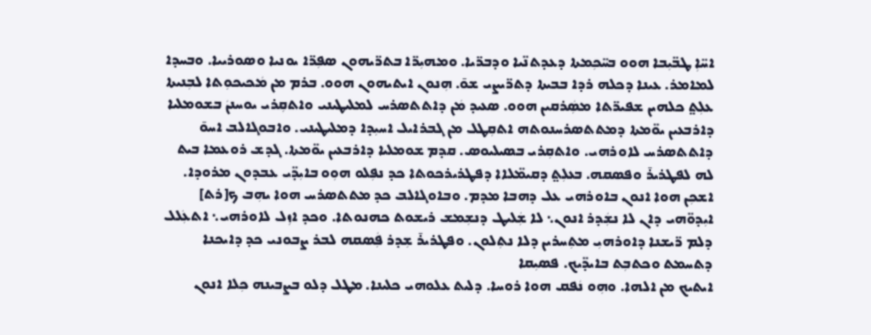ܐܚ̈ܐܼ ܛܒ̈ܝܼܒܐ ܗܘܘ ܒܚ̈ܟܼܡܬܐ ܕܥܕܬܢ̈ܝܐ ܘܕܒܪ̈ܝܐ. ܘܡܗܝܼܪ̈ܐ ܒܬܪ̈ܝܗܘܢ ܣܦܼܪ̈ܐ ܝܘܢܝܐ ܘܣܘܪܝܝܐ. ܘܒܚܕܐ ܠܡܐܡܪ. ܥܝܢܐ ܕܟܠܗ ܪܕܐ ܒܒܝܬܐ ܕܬܪ̈ܝܨܝ ܫܘ̄. ܗܼܢܘܢ ܐܝܬܝܗܘܢ ܗܘܘ. ܒܪܡ ܡܢ ܡܿܟܝܟܘܼܬܐ ܠܒܼܢܝܬܐ ܥܠܼܬ݀ ܟܠܗܝܢ ܫܦܝܪ̈ܬܐ ܡܣܲܪܩܝܢ ܗܘܘ. ܣܥܝܕ ܡܿܢ ܕܐܬܬܣܪܚ ܠܡܠܝܛܝܢܝ ܘܐܬܩܼܪܝ ܝܘܚܢܢܿ ܒܫܘܡܠܝܐ ܕܐܪܒܥܝܢ ܝܘ̈ܡܬܐ ܕܡܬܬܣܪܚܢܘܬܗ ܐܬܩܼܛܠ ܡܢ ܓܒܪܐܝܠ ܐܚܝܼܕܐ ܕܡܠܝܛܝܢܝ. ܘܐܒܘܓܐܠܒ ܐܚܘ̄ ܕܐܬܬܣܪܚ ܠܐܘܪܗܝ. ܘܐܬܩܼܪܝ ܒܣܝܠܝܘܣ. ܩܕܡ ܫܘܡܠܝܐ ܕܐܪܒܥܝܢ ܝܘ̈ܡܬܐ. ܓܕܫ ܪܘܥܡܐ ܒܝܬ ܠܗ ܠܦܛܪܝܪ̄ ܘܦܣܩܗ. ܒܥܠܼܬ݀ ܕܩܝܡ̈ܠܐܐ ܕܦܛܪܝܪܟܘܬܐ ܟܕ ܢܦܼܠܘ ܗܘܼܘ ܒܐܝܼܕ̈ܝ ܥܒܕܘܢ ܡܪܘܕܐ. ܐܫܟܼܢ ܗܘܐ ܐܢܘܢ ܒܐܘܪܗܝ ܥܠ ܕܗܒܐ ܡܕܡ. ܘܒܐܘܓܐܠܒ ܟܕ ܡܬܬܣܪܚ ܗܘܐ ܝܗܼܒ ܟ[ܪܬ] ܐܝܼܕܘ̈ܗܝ ܕܐܢ ܠܐ ܢܫܲܕܪ ܐܢܘܢ܆ ܠܐ ܫܲܠܝܛ ܕܢܫܼܡܫ ܪܝܫܘܬ ܟܗܢܘܬܐ. ܘܟܕ ܐܙܼܠ ܠܐܘܪܗܝ܆ ܐܬܥܲܠܠ ܕܠܡ ܪ̈ܝܫܢܐ ܕܐܘܪܗܝܼ ܡܬܼܚܪܝܢ ܕܠܐ ܢܬܼܠܘܢ. ܘܦܛܪܝܪ̄ ܫܼܕܪ ܦܲܣܩܗ ܠܒܪ ܨܒܘܢܝ ܟܕ ܕܐܝܟܢܐ ܕܬܚܡܬ ܘܟܬܒܼܬ ܒܐܝܕ̈ܝܟ. ܦܣܝܼܩܐ
ܐܝܬܝܟ ܡܢ ܐܠܗܐ. ܘܗܼܘ ܢܿܦܩ ܗܘܐ ܪܘܚܐ. ܕܠܝܬ ܥܠܘܗܝ ܟܠܝܢܐ. ܡܛܠ ܕܠܘ ܒܨܒܝܢܗ ܟܼܠܐ ܐܢܘܢ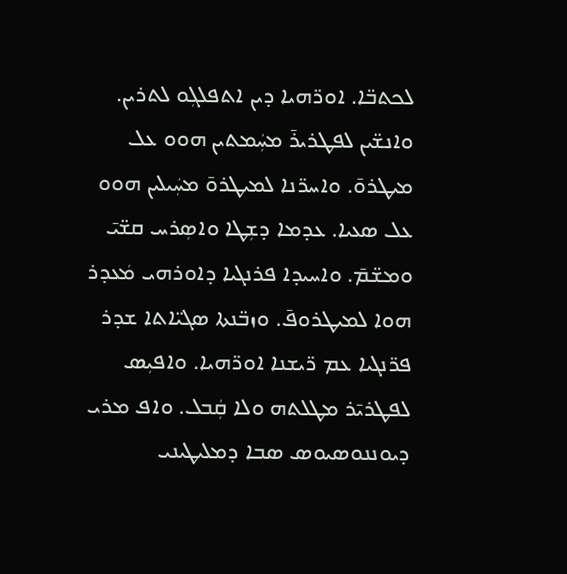ܠܟܬܒ̈ܐ. ܐܘܪ̈ܗܝܐ ܕܝܢ ܐܬܦܠܓܼܘ ܠܬܪܝܢ. ܘܐܢܫ̈ܝܢ ܠܦܛܪܝܪ̄ ܡܚܲܡܬܝܢ ܗܘܘ ܥܠ ܡܝܛܪܘ̄. ܘܐܚܪ̈ܢܐ ܠܡܝܛܪܘ̄ ܡܚܲܝܠܝܢ ܗܘܘ ܥܠ ܣܥܝܐ. ܥܕܡܐ ܕܫܼܛܐ ܘܐܣܼܪܚ ܩܫ̈ܝ̄ ܘܡܫ̈ܡ̄. ܘܐܚܝܕܐ ܦܪܢܓܝܐ ܕܐܘܪܗܝ ܡܿܥܕܪ ܗܘܐ ܠܡܝܛܪܘܦ̄. ܘܙܒ̈ܢܬܐ ܣܓܝ̈ܐܬܐ ܫܕܪ ܦܪ̈ܢܓܝܐ ܥܡ ܪ̈ܝܫܢܐ ܐܘܪ̈ܗܝܐ. ܘܐܦܝܼܣ ܠܦܛܪܝ̄ܪ ܡܛܠܬܗ ܘܠܐ ܩܲܒܠ. ܘܐܦ ܡܪܝ ܕܝܘܢܢܘܣܝܘܣ ܣܒܐ ܕܡܠܝܛܝܢܝ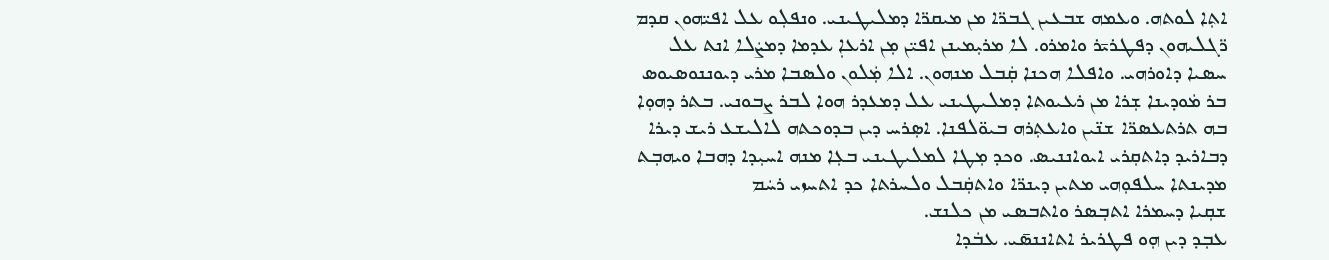ܐܬܼܐ ܠܘܬܗ. ܘܥܡܗ ܫܒܥܝܢ ܓܒܪ̈ܐ ܡܢ ܡܝܩܪ̈ܐ ܕܡܠܝܛܝܢܝ. ܘܢܦܠܼܘ ܥܠ ܐܦܝ̈ܗܘܢ ܩܕܡ ܪ̈ܓܠܝܗܘܢ ܕܦܛܪܝ̄ܪ ܘܐܡܪܘ. ܠܐ ܡܪܝܼܡܝܢܢ ܐܦܝ̈ܢ ܡܼܢ ܐܪܥܐܼ ܥܕܡܐ ܕܡܨܿܠܐ ܐܢܬ ܥܠ ܚܣܝܐ ܕܐܘܪܗܝ. ܘܐܦܠܐ ܗܟܢܐ ܩܲܒܠ ܡܢܗܘܢ. ܐܠܐ ܡܲܠܘܢ ܘܠܣܒܐ ܡܪܝ ܕܝܘܢܢܘܣܝܘܣ ܒܪ ܡܿܘܕܝܢܐ ܫܼܪܐ ܡܢ ܪܥܝܘܬܐ ܕܡܠܝܛܝܢܝ ܥܠ ܕܡܥܕܪ ܗܘܐ ܠܒܪ ܨܒܘܢܝ. ܒܬܪ ܕܗܘܼܐ ܒܗ ܬܪܬܥܣܪ̈ܐ ܫܢ̈ܝܢ ܘܐܥܬܼܪܗ ܒܝܘ̈ܠܦܢܐ. ܐܣܼܪܚ ܕܝܢ ܒܕܘܟܬܗ ܠܐܠܝܫܥ ܪܝܫ ܕܝܪܐ ܕܒܐܪܝܕ ܕܐܬܩܼܪܝ ܐܝܘܐܢܢܝܣ. ܘܟܕ ܡܼܛܐ ܠܡܠܝܛܝܢܝ ܒܥܼܐ ܡܢܗ ܐܚܝܼܕܐ ܕܗܒܐ ܘܝܗܒܼܬ ܡܕܝܢܬܐ ܚܠܦܘܼܗܝ ܡܬܝܢ ܕܝܢܪ̈ܐ ܘܐܬܩܲܒܠ ܘܠܚܪܬܐ ܟܕ ܐܬܚܙܝ ܪܚܿܡ
ܫܩܼܝܐ ܕܚܡܪܐ ܐܬܒܼܣܪ ܘܐܬܒܣܝ ܡܢ ܟܠܢܫ.
ܥܒܼܕ ܕܝܢ ܗܼܘ ܦܛܪܝܪ ܐܬܐܢܢܣ̄ܝ. ܥܒܿܕܐ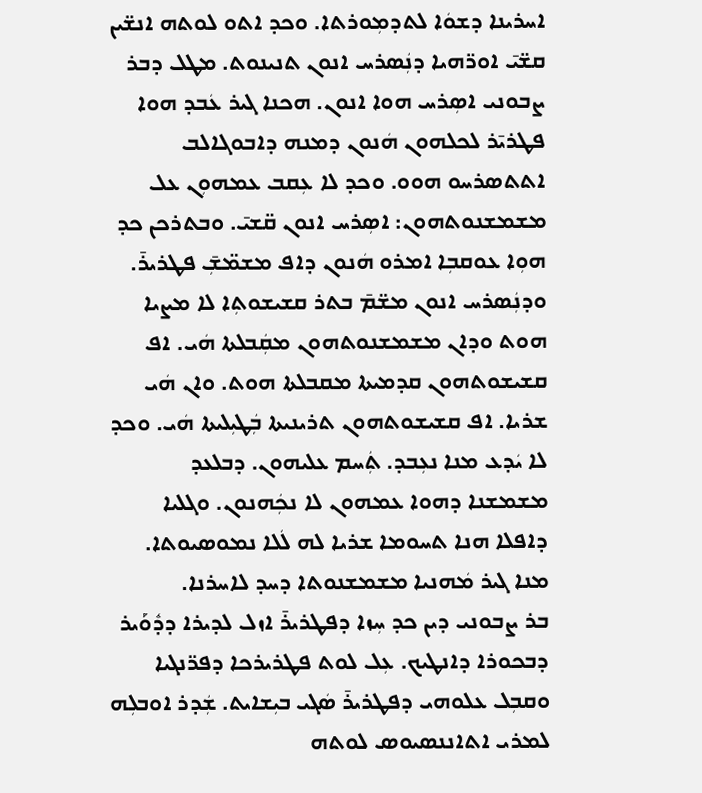ܐܚܪܝܢܐ ܕܫܘܿܐ ܠܬܕܡܼܘܪܬܐ. ܘܟܕ ܐܬܘ ܠܘܬܗ ܐܢܫ̈ܝܢ ܩܫ̈ܝ̄ ܐܘܪ̈ܗܝܐ ܕܢܲܣܪܚ ܐܢܘܢ ܬܢܝܢܘܬ. ܡܛܠ ܕܒܪ ܨܒܘܢܝ ܐܣܼܪܚ ܗܘܐ ܐܢܘܢ. ܗܟܢܐ ܓܝܪ ܥܿܒܕ ܗܘܐ ܦܛܪܝ̄ܪ ܠܟܠܗܘܢ ܗܿܢܘܢ ܕܡܢܗ ܕܐܒܘܓܐܠܒ ܐܬܬܣܪܚܘ ܗܘܘ. ܘܟܕ ܠܐ ܥܼܩܒ ܥܡܗܘܼܢ ܥܠ ܡܫܡܫܢܘܬܗܘܢ: ܐܣܼܪܚ ܐܢܘܢ ܩ̈ܫܝ̄. ܘܒܬܪܟܢ ܟܕ ܗܘܼܐ ܥܘܩܒܼܐ ܐܡܪܘ ܗܿܢܘܢ ܕܐܦ ܡܫܡ̈ܫܼ̄ ܦܛܪܝܪ̄. ܘܕܢܲܣܪܚ ܐܢܘܢ ܡܫ̈ܡ̄ ܒܬܪ ܩܫܝܫܘܬܼܐ ܠܐ ܡܨܝܐ ܗܘܬ ܘܕܐܢ ܡܫܡܫܢܘܬܗܘܢ ܡܩܲܒܠܬܐ ܗܿܝ. ܐܦ ܩܫܝܫܘܬܗܘܢ ܩܕܡܝܬܐ ܡܩܒܠܬܐ ܗܘܬ. ܘܐܢ ܗܿܝ ܫܪܝܐ. ܐܦ ܩܫܝܫܘܬܗܘܢ ܬܪܝܢܝܬܐ ܒܲܛܝܼܠܝܬܐ ܗܿܝ. ܘܟܕ ܠܐ ܝܿܕܥ ܡܢܐ ܢܥܼܒܕ. ܬܲܚܡ ܥܠܝܗܘܢ. ܕܒܠܥܕ ܡܫܡܫܢܐ ܕܗܘܐ ܥܡܗܘܢ ܠܐ ܢܟܲܗܢܘܢ. ܘܓܠܝܐ ܕܐܦܠܐ ܗܢܐ ܬܚܘܡܐ ܫܪܝܐ ܠܗ ܠܿܠܐ ܢܡܘܣܝܘܬܐ. ܡܢܐ ܓܝܪ ܡܿܗܢܝܐ ܡܫܡܫܢܘܬܐ ܕܚܕ ܠܐܚܪܢܐ.
ܒܪ ܨܒܘܢܝ ܕܝܢ ܟܕ ܚܼܙܐ ܕܦܛܪܝܪ̄ ܐܙܠ ܠܕܝܪܐ ܕܕܽܘܰܝܪ ܕܒܟܘܪܐ ܕܐܢܛܝܟ. ܥܼܠ ܠܘܬ ܦܛܪܝܪܟܐ ܕܦܪ̈ܢܓܝܐ ܘܩܒܼܠ ܥܠܘܗܝ ܕܦܛܪܝܪ̄ ܣܿܓܝ ܒܝܼܫܐܝܬ. ܫܲܕܪ ܐܘܒܠܼܗ ܠܡܪܝ ܐܬܐܢܢܣܝܘܣ ܠܘܬܗ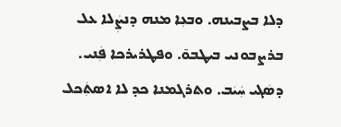ܕܠܐ ܒܨܒܝܢܗ. ܘܒܥܼܐ ܡܢܗ ܕܢܨܲܠܐ ܥܠ ܒܪܨܒܘܢܝ ܒܝܛܒܘ̄. ܘܦܛܪܝܪܟܐ ܦܲܢܝ. ܕܣܿܓܝ ܚܲܝܿܒ. ܘܬܪܓܡܢܐ ܟܕ ܠܐ ܐܣܬܲܟܠ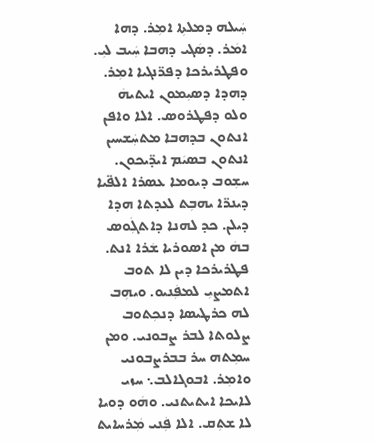ܚܲܝܠܗ ܕܡܠܬܼܐ ܐܡܼܪ. ܕܗܐ ܐܡܿܪ. ܕܣܿܓܝ ܕܗܒܐ ܚܲܝܒ ܠܝܼ. ܘܦܛܪܝܪܟܐ ܕܦܪ̈ܢܓܝܐ ܐܡܼܪ. ܕܗܕܐ ܕܣܝܼܡܘܢ ܐܝܬܝܗܿ ܘܠܘ ܕܦܛܪܘܣ. ܐܠܐ ܘܐܦܢ ܐܢܬܘܢ ܒܕܗܒܐ ܡܬܚܲܫܚܝܢ ܐܢܬܘܢ ܒܣܝܿܡ ܐܝܕ̈ܝܟܘܢ. ܚܫܼܘܒ ܕܝܘܡܐ ܥܣܪܐ ܐܠܦ̈ܝܐ ܕܝܢܪ̈ܐ ܝܗܒܼܬ ܠܥܕܬܐ ܗܕܐ ܕܝܠܢ. ܟܕ ܠܗܢܐ ܕܐܬܓܲܘܣ ܒܗܿ ܡܢ ܐܣܘܪܝܐ ܫܿܪܐ ܐܢܬ. ܦܛܪܝܪܟܐ ܕܝܢ ܠܐ ܬܘܒ ܐܬܡܨܝܼ ܠܡܦܲܢܝܘ. ܘܝܗܼܒ ܠܗ ܟܪܛܝܣܐ ܕܢܟܼܬܘܒ ܨܠܘܬܐ ܠܒܪ ܨܒܘܢܝ. ܘܡܢ ܚܡܼܬܗ ܚܪ ܒܒܪܨܒܘܢܝ ܘܐܡܼܪ. ܐܒܘܓܐܠܒ܆ ܚܙܝ ܠܐܝܟܐ ܐܝܬܝܬܢܝ. ܘܗܿܘ ܕܘܝܐ ܠܐ ܫܬܼܩ. ܐܠܐ ܦܲܢܝ ܡܲܪܚܐܝܬ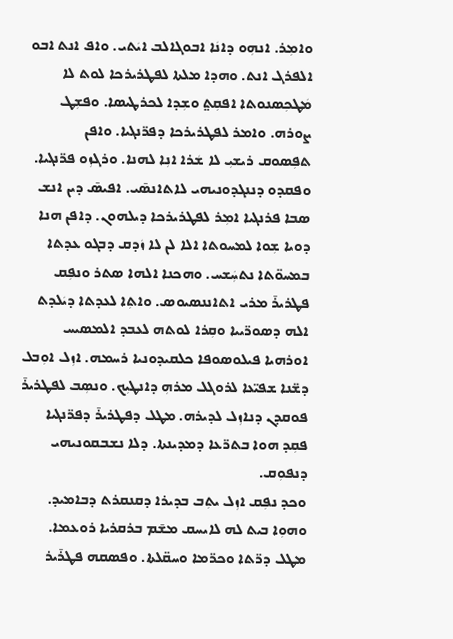ܘܐܡܼܪ. ܐܢܗܼܘ ܕܐܢܿܐ ܐܒܘܓܐܠܒ ܐܝܿܬܝ. ܘܐܦ ܐܢܬ ܐܒܘ ܐܠܦܪܓ ܐܢܬ. ܘܗܕܐ ܡܠܬܐ ܠܦܛܪܝܪܟܐ ܠܘܬ ܠܐ ܡܿܛܟܼܣܢܘܬܐ ܐܦܩܼܬ݀ ܘܫܼܕܐ ܠܟܪܛܝܣܐ. ܘܦܫܼܛ ܨܘܪܗ. ܘܐܡܪ ܠܦܛܪܝܪܟܐ ܕܦܪ̈ܢܓܝܐ. ܘܐܦܢ
ܬܦܼܣܘܩ ܪܝܫܝܼ ܠܐ ܫܿܪܐ ܐܢܼܐ ܠܗܢܐ. ܘܪܓܙܼܘ ܦܪ̈ܢܓܝܐ. ܘܦܩܕܘ ܕܢܢܓܕܘܢܝܗܝ ܠܐܬܐܢܣ̄ܝ. ܐܦܝܣ̄ ܕܝܢ ܐܢܫ ܣܒܐ ܦܪܢܓܝܐ ܐܡܼܪ ܠܦܛܪܝܪܟܐ ܕܝܠܗܘܢ. ܕܐܦܢ ܗܢܐ ܕܘܝܐ ܫܼܘܐ ܠܡܚܘܬܐ ܐܠܐ ܠܢ ܠܐ ܙܿܕܩ ܕܒܓܘ ܥܕܬܐ ܒܡܚܘ̈ܬܐ ܢܬܚܲܫܚ. ܘܗܟܢܐ ܐܠܗܐ ܣܬܪ ܘܢܦܼܩ ܦܛܪܝܪ̄ ܡܪܝ ܐܬܐܢܢܣܝܘܣ. ܘܐܬܼܐ ܠܥܕܬܐ ܕܝܿܠܕܬ ܐܠܗ ܕܣܘܪ̈ܝܝܐ ܘܩܼܪܐ ܠܘܬܗ ܠܥܒܕ ܐܠܡܣܝܚ ܐܘܪܗܝܐ ܦܝܠܘܣܘܦܐ ܟܠܩܝܕܘܢܝܐ ܪܚܡܗ. ܐܙܼܠ ܐܘܼܒܠ ܕܫ̈ܢܐ ܫܦܝ̈ܥܐ ܠܪܘܓܠ ܡܪܗܼ ܕܐܢܛܝܼܟ. ܘܢܣܼܒ ܠܦܛܪܝܪ̄ ܦܘܩܕܢ ܕܢܐܙܼܠ ܠܕܝܪܗ. ܡܛܠ ܕܦܛܪܝܪ̄ ܕܦܪ̈ܢܓܝܐ ܦܩܼܕ ܗܘܐ ܒܬܪ̈ܥܐ ܕܡܕܝܢܬܐ. ܕܠܐ ܢܫܒܩܘܢܝܗܝ ܕܢܦܘܼܩ.
ܘܟܕ ܢܦܼܩ ܐܙܼܠ ܝܬܼܒ ܒܕܝܪܐ ܕܩܢܩܪܬ ܕܒܐܡܝܕ. ܘܗܘܼܐ ܒܝܬ ܠܗ ܠܐܝܚܩ ܡܫ̄ܡ ܒܪܩܪܝܐ ܪܘܥܡܐ. ܡܛܠ ܕܪ̈ܬܐ ܘܟܪ̈ܡܐ ܘܚܩ̈ܠܬܐ. ܘܦܣܩܗ ܦܛܪ̄ܝܪ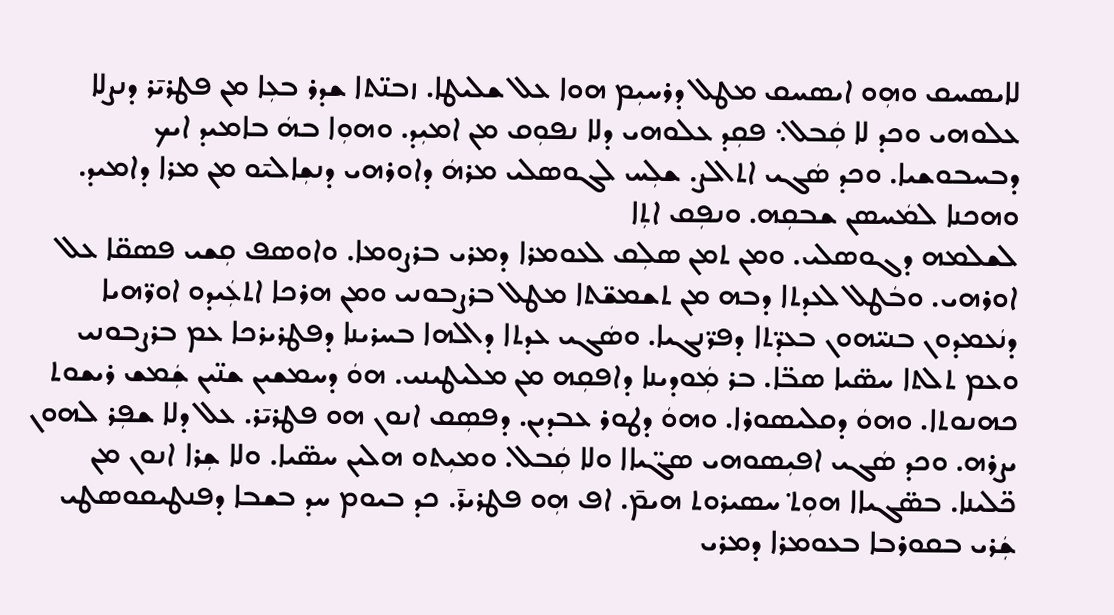ܠܐܝܣܚܩ ܘܗܼܘ ܐܝܣܚܩ ܡܛܠ ܕܪܚܝܼܡ ܗܘܐ ܥܠ ܫܠܝܛܐ. ܙܒܢ̈ܬܐ ܫܕܪ ܒܥܼܐ ܡܢ ܦܛܪܝ̄ܪ ܕܢܨܠܐ ܥܠܘܗܝ ܘܟܕ ܠܐ ܩܲܒܠ܆ ܦܩܼܕ ܥܠܘܗܝ ܕܠܐ ܢܦܘܼܩ ܡܢ ܐܡܝܼܕ. ܘܗܘܼܐ ܒܗܿ ܒܐܡܝܕ ܐܝܟ ܕܒܚܒܘܫܝܐ. ܘܟܕ ܣܿܓܝ ܐܬܐܠܨ. ܫܠܼܚ ܠܓܘܣܠܝ ܡܪܗܿ ܕܐܘܪܗܝ ܕܢܫܼܐܠܝ̄ܘ ܡܢ ܡܪܐ ܕܐܡܝܕ. ܘܗܟܢܐ ܠܡܿܚܣܢ ܫܒܩܼܗ. ܘܢܦܼܩ ܐܬܼܐ
ܠܫܠܡܗ ܕܓܘܣܠܝ. ܘܡܢ ܬܡܢ ܣܠܼܩ ܠܥܘܡܪܐ ܕܡܪܝ ܒܪܨܘܡܐ. ܘܐܘܣܦ ܩܼܫܝ ܦܣܩ̈ܐ ܥܠ ܐܘܪܗܝ. ܘܒܿܛܠ ܠܥܕܬܐ ܕܒܗ ܡܢ ܬܫܡܫ̈ܬܐ ܡܛܠ ܒܪܨܒܘܢܝ ܘܡܢ ܗܪܟܐ ܐܬܥܲܝܕܘ ܐܘܪ̈ܗܝܐ ܕܢܿܥܡܕܘܢ ܒܢܝ̈ܗܘܢ ܒܥܕ̈ܬܐ ܕܦܪ̈ܢܓܝܐ. ܘܣܿܓܝ ܥܕܬܐ ܕܐܠܗܐ ܒܚܪܝܢܐ ܕܦܛܪܝܪܟܐ ܥܡ ܒܪܨܒܘܢܝ ܘܥܡ ܬܠܬܐ ܚܣ̈ܝܐ ܣܒ̈ܐ. ܒܪ ܡܲܘܕܝܢܐ ܕܐܦܩܼܗ ܡܢ ܡܠܝܛܝܢܝ. ܗܘܿ ܕܚܡܫܝܢ ܫܢ̈ܝܢ ܫܲܡܫ ܪܝܫܘܬ ܟܗܢܘܬܐ. ܘܗܘܿ ܕܩܠܝܣܘܪܐ. ܘܗܘܿ ܕܛܘܪ ܥܒܕܝܢ. ܕܦܣܼܩ ܐܢܘܢ ܗܘ ܦܛܪܝ̄ܪ. ܥܠ ܕܠܐ ܫܦܼܪ ܠܗܘܢ ܝܨܪܗ. ܘܟܕ ܣܿܓܝ ܐܦܝܼܣܘܗܝ ܣܓ̈ܝܐܐ ܘܠܐ ܩܲܒܠ. ܘܡܝܼܬܘ ܗܠܝܢ ܚܣ̈ܝܐ. ܘܠܐ ܫܼܪܐ ܐܢܘܢ ܡܢ ܟ̈ܠܝܢܐ. ܒܣ̈ܓܝܐܐ ܗܘܼܬ݀ ܚܣܝܪܘܬ ܗܝܡ̄. ܐܦ ܗܼܘ ܦܛܪܝܪ̄. ܟܕ ܒܝܘܡ ܚܕ ܒܫܒܐ ܕܦܢܛܝܩܘܣܛܝ ܫܲܪܝ ܒܩܘܪܒܐ ܒܥܘܡܪܐ ܕܡܪܝ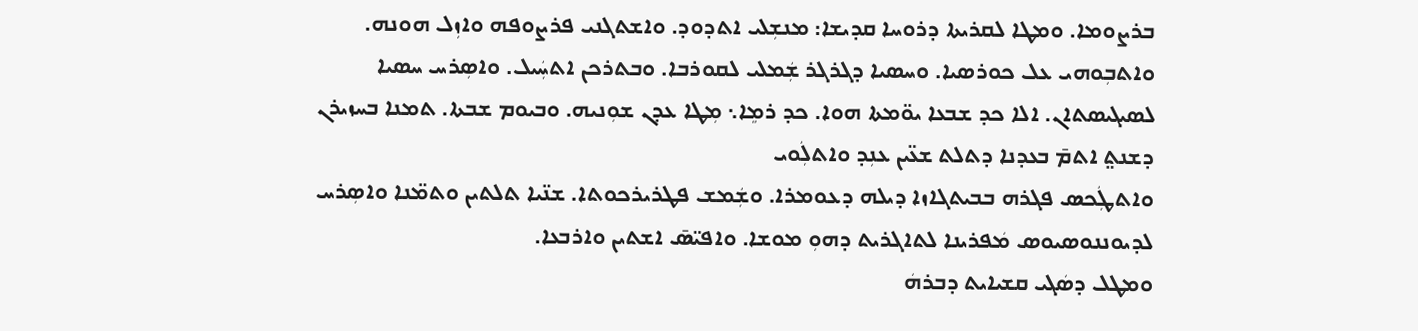ܒܪܨܘܡܐ. ܘܡܛܐ ܠܩܪܝܬܐ ܕܪܘܚܐ ܩܕܝܫܐ: ܡܢܫܼܠܝ ܐܬܕܘܕ. ܘܐܫܬܓܢܝ ܦܪܨܘܦܗ ܘܐܙܼܠ ܗܘܢܗ. ܘܐܬܒܼܘܗܝ ܥܠ ܟܘܪܣܝܐ. ܘܚܣܝܐ ܕܓܪܓܪ ܫܲܡܠܝ ܠܩܘܪܒܐ. ܘܒܬܪܟܢ ܐܬܚܲܝܠ. ܘܐܣܼܪܚ ܚܣܝܐ ܠܣܝܓܝܣܬܐܢ. ܐܠܐ ܟܕ ܫܒܥܐ ܝܘ̈ܡܬܐ ܗܘܐ. ܟܕ ܪܡܸܐ܆ ܡܼܛܐ ܥܕܢ ܫܘܼܢܝܗ. ܘܒܝܘܡ ܫܒܬܐ. ܬܡܢܐ ܒܚܙܝܪܢ ܕܫܢܬ݀ ܐܬܡ̄ ܒܥܕܢܐ ܕܬܠܬ ܫܥ̈ܝܢ ܥܢܼܕ ܘܐܬܠܲܘܝ
ܘܐܬܛܲܟܣ ܦܓܪܗ ܒܒܝܬܓܐܙܐ ܕܝܠܗ ܕܥܘܡܪܐ. ܘܫܲܡܫ ܦܛܪܝܪܟܘܬܐ. ܫܢ̈ܝܐ ܬܠܬܝܢ ܘܬܡ̈ܢܐ ܘܐܣܼܪܚ ܠܕܝܘܢܢܘܣܝܘܣ ܡܿܦܪܝܢܐ ܠܬܐܓܪܝܬ ܕܗܘܼ ܡܘܫܐ. ܘܐܦܝ̈ܣ̄ ܐܫܬܝܢ ܘܐܪܒܥܐ.
ܘܡܛܠ ܕܣܿܓܝ ܩܫܝܐܝܬ ܕܒܪܗܿ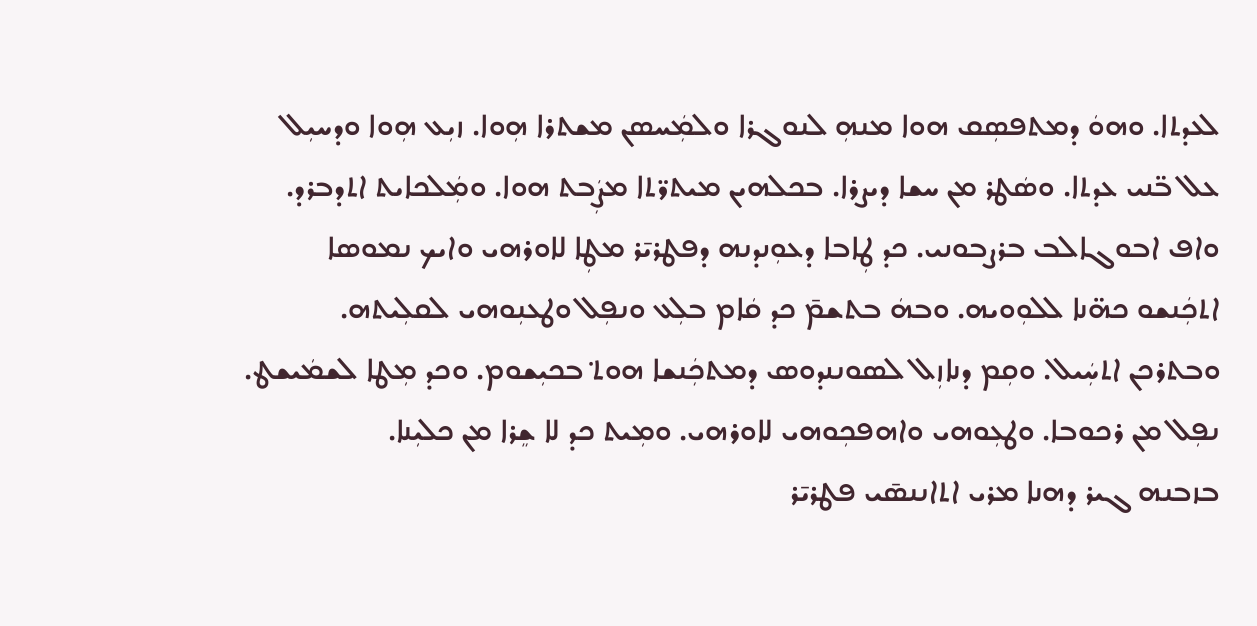ܠܥܕܬܐ. ܘܗܘܿ ܕܡܬܦܣܼܩ ܗܘܐ ܡܢܗܼ ܠܢܘܓܪܐ ܘܠܡܲܚܣܢ ܡܫܬܪܐ ܗܼܘܐ. ܙܝܼܥ ܗܼܘܐ ܘܕܚܝܼܠ ܥܠ ܒ̈ܢܝ ܥܕܬܐ. ܘܣܿܛܪ ܡܢ ܚܫܐ ܕܝܨܪܐ. ܒܟܠܗܝܢ ܡܝܬܪ̈ܬܐ ܡܨܲܒܬ ܗܘܐ. ܘܡܲܠܟܐܝܬ ܐܬܕܒܪܕ. ܘܐܦ ܐܒܘܓܐܠܒ ܒܪܨܒܘܢܝ. ܟܕ ܛܼܐܒܐ ܕܥܘܼܢܕܢܗ ܕܦܛܪܝ̄ܪ ܡܛܼܐ ܠܐܘܪܗܝ ܘܐܝܟ ܢܡܘܣܐ ܐܬܟܲܢܫܘ ܟܗ̈ܢܐ ܠܠܘܼܘܝܗ. ܘܒܗܿ ܒܬܫܡ̄ ܟܕ ܩܿܐܡ ܒܠܼܥ ܘܢܦܼܠ ܘܛܥܢܼܘܗܝ ܠܩܠܼܝܬܗ. ܘܒܬܪܟܢ ܐܬܚܲܝܠ. ܘܩܼܡ ܕܢܐܙܼܠ ܠܣܘܢܢܕܘܣ ܕܡܬܟܲܢܫܐ ܗܘܬ݀ ܒܟܝܼܫܘܡ. ܘܟܕ ܡܼܛܐ ܠܫܡܿܝܫܛ. ܢܦܼܠ ܡܢ ܪܟܘܒܐ. ܘܛܥܼܘܗܝ ܘܐܗܦܟܼܘܗܝ ܠܐܘܪܗܝ. ܘܡܼܝܬ ܟܕ ܠܐ ܫܸܪܐ ܡܢ ܟܠܝܼܢܐ.
ܒܙܒܢܗ ܓܝܪ ܕܗܢܐ ܡܪܝ ܐܬܐܢܢܣ̄ܝ ܦܛܪܝ̄ܪ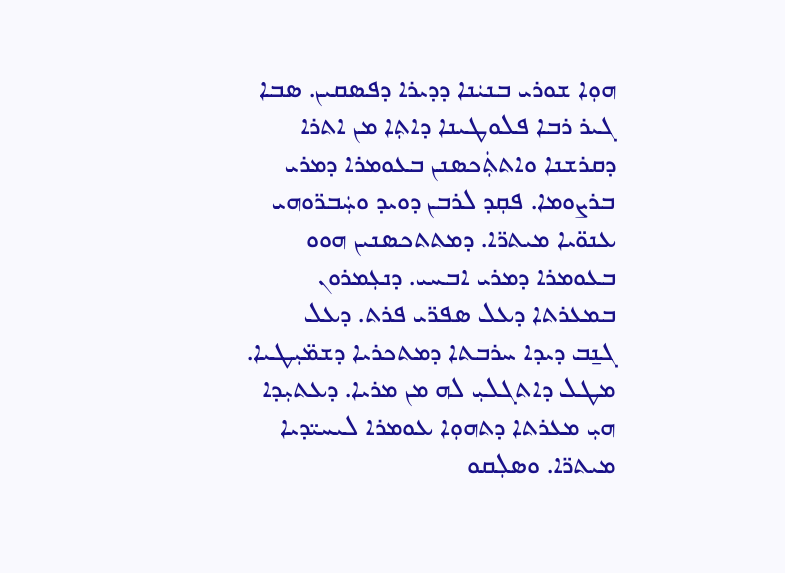ܗܘܼܐ ܫܘܪܝ ܒܢܝܿܢܐ ܕܕܝܪܐ ܕܦܣܩܝܢ. ܣܒܐ ܓܝܪ ܪܒܐ ܦܠܘܛܝܢܐ ܕܐܬܼܐ ܡܢ ܐܬܪܐ ܕܩܪܫܢܐ ܘܐܬܬܲܟܣܢܢ ܒܥܘܡܪܐ ܕܡܪܝ ܒܪܨܘܡܐ. ܦܩܼܕ ܠܪܒܢ ܕܘܝܕ ܘܚܲܒܪ̈ܘܗܝ ܥܢܘ̈ܝܐ ܡܝܬܪ̈ܐ. ܕܡܬܬܟܣܢܝܢ ܗܘܘ ܒܥܘܡܪܐ ܕܡܪܝ ܐܒܚܝ. ܕܢܥܼܡܪܘܢ ܒܡܥܪܬܐ ܕܥܠ ܣܦܪ̈ܝ ܦܪܬ. ܕܥܠ
ܓܢ̱ܒ ܕܝܕܐ ܚܪܒܬܐ ܕܡܬܟܪܝܐ ܕܫܡ̈ܝܼܛܝܐ. ܡܛܠ ܕܐܬܓܠܝܼ ܠܗ ܡܢ ܡܪܝܐ. ܕܥܬܝܼܕܐ ܗܝܼ ܡܥܪܬܐ ܕܬܗܘܼܐ ܥܘܡܪܐ ܠܝܚܝ̈ܕܝܐ ܡܝܬܪ̈ܐ. ܘܣܠܼܩܘ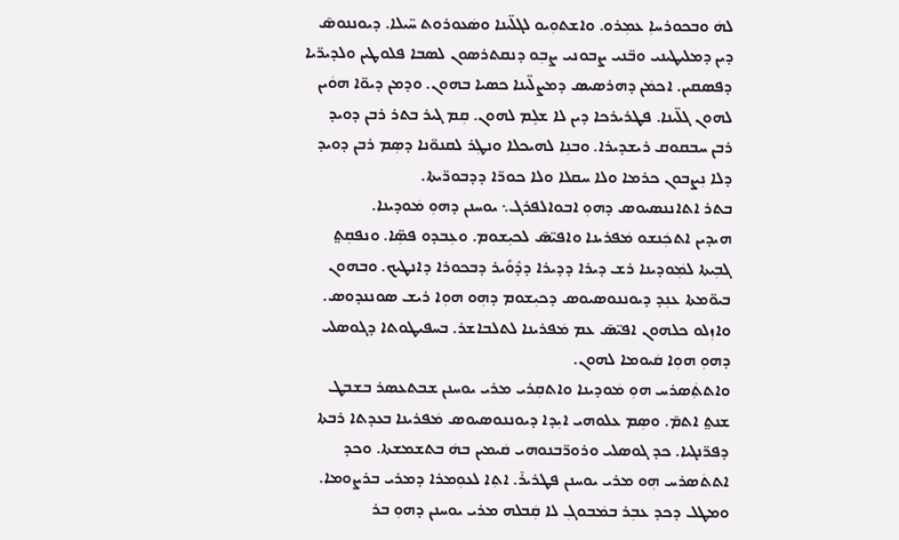ܠܗܿ ܘܒܟܘܪܚܐܼ ܥܡܼܪܘ. ܘܐܫܬܘܼܝܘ ܠܓܠ̈ܝܢܐ ܘܣܿܥܘܪܘܬ ܚ̈ܝܠܐ. ܕܝܘܢܢܘܣ̄ ܕܝܢ ܕܡܠܝܛܝܢܝ ܘܒ̈ܢܝ ܨܒܘܢܝ ܨܒܼܘ ܕܢܩܬܪܣܘܢ ܠܣܒܐ ܦܠܘܛܝܢ ܘܠܕܝܪ̈ܝܐ ܕܦܣܩܝܢ. ܐܟܡܿܢ ܕܗܪܣܝܣ ܕܡܨܠ̈ܝܢܐ ܟܣܝܐ ܒܗܘܢ. ܘܕܡܢ ܕܝܘ̈ܐ ܗܘܿܝܢ ܠܗܘܢ ܓܠ̈ܝܢܐ. ܦܛܪܝܪܟܐ ܕܝܢ ܠܐ ܫܠܸܡ ܠܗܘܢ. ܩܼܡ ܓܝܪ ܒܬܪ ܪܒܢ ܕܘܝܕ ܪܒܢ ܚܒܩܘܩ ܪܝܫܕܝܪܐ. ܘܒܢܼܐ ܠܗܝܟܠܐ ܘܢܛܼܪ ܠܩܢܘ̈ܢܐ ܕܣܼܡ ܪܒܢ ܕܘܝܕ ܕܠܐ ܢܼܨܒܘܢ ܟܪܡܐ ܘܠܐ ܚܩܠܐ ܘܠܐ ܟܘܪ̈ܐ ܕܕܒܘܪ̈ܝܬܐ.
ܒܬܪ ܐܬܐܢܢܣܝܘܣ ܕܗܘܼ ܐܒܘܐܠܦܪܓ܆ ܝܘܚܢܢ ܕܗܘܼ ܡܿܘܕܝܢܐ.
ܗܝܕܝܢ ܐܬܟܲܢܫܘ ܡܿܦܪܝܢܐ ܘܐܦܝ̈ܣ̄ ܠܟܝܼܫܘܡ. ܘܥܼܒܕܘ ܦܣܼ̈ܐ. ܘܢܦܩܼܬ݀ ܓܒܼܝܬܐ ܠܡܲܘܕܝܢܐ ܪܫ ܕܝܪܐ ܕܕܝܪܐ ܕܕܽܘܰܝܪ ܕܒܟܘܪܐ ܕܐܢܛܝܟ. ܘܒܗܘܢ ܒܝܘ̈ܡܬܐ ܥܢܼܕ ܕܝܘܢܢܘܣܝܘܣ ܕܟܝܼܫܘܡ ܕܗܼܘ ܗܘܼܐ ܪܝܫ ܣܘܢܢܕܘܣ. ܘܐܙܼܠܘ ܟܠܗܘܢ ܐܦܝ̈ܣ̄ ܥܡ ܡܿܦܪܝܢܐ ܠܬܠܒܐܫܪ. ܒܚܦܝܛܘܬܐ ܕܓܘܣܠܝ ܕܗܘܼ ܗܘܼܐ ܩܿܝܘܡܐ ܠܗܘܢ.
ܘܐܬܬܲܣܪܚ ܗܘܼ ܡܿܘܕܝܢܐ ܘܐܬܩܼܪܝ ܡܪܝ ܝܘܚܢܢ ܫܒܬܥܣܪ ܒܫܒܛ ܫܢܬ݀ ܐܬܡ̄. ܘܣܼܡ ܥܠܘܗܝ ܐܝܼܕܐ ܕܝܘܢܢܘܣܝܘܣ ܡܿܦܪܝܢܐ ܒܥܕܬܐ ܪܒܬܐ ܕܦܪ̈ܢܓܝܐ. ܟܕ ܓܘܣܠܝ ܘܪܘܪ̈ܒܢܘܗܝ ܩܿܝܡܝܢ ܒܗܿ ܒܬܫܡܫܬܐ. ܘܟܕ ܐܬܬܿܣܪܚ ܗܼܘ ܡܪܝ ܝܘܚܢܢ ܦܛܪܝܪ̄. ܐܬܼܐ ܠܥܘܼܡܪܐ ܕܡܪܝ ܒܪܨܘܡܐ. ܘܡܛܠ ܕܟܕ ܥܒܼܪ ܒܡܿܒܘܓܼ ܠܐ ܩܲܒܠܗ ܡܪܝ ܝܘܚܢܢ ܕܗܘܼ ܒܪ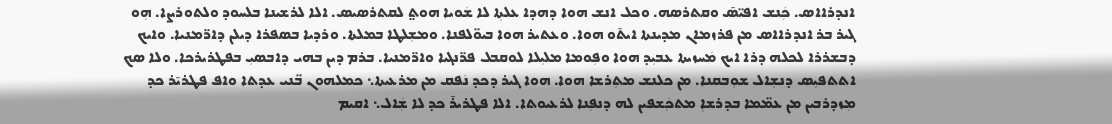ܐܢܕܪܐܐܣ. ܟܲܢܫ ܐܦܝ̈ܣ̄ ܘܩܬܪܣܗ. ܘܟܠ ܐܢܫ ܗܘܐ ܕܗܕܐ ܥܠܬܼܐ ܠܐ ܫܿܘܝܐ ܗܘܬ݀ ܠܩܬܪܣܝܣ. ܐܠܐ ܠܪܫܝܢܐ ܒܠܚܘܕ ܘܠܬܘܪܨܐ. ܗܼܘ ܓܝܪ ܒܪ ܐܢܕܪܐܐܣ ܡܢ ܦܪܙܡܐܢ ܡܕܝܢܬܐ ܐܝܬ̄ܘ ܗܘܐ. ܘܥܬܝܪ ܗܘܐ ܒܝܘ̈ܠܦܢܐ. ܘܡܫܼܠܛܐ ܒܡܠܬܐ. ܘܪܕܝܐ ܒܣܦܪܐ ܕܝܠܢ ܕܐܪ̈ܡܢܝܐ. ܘܐܝܟ ܕܒܫܪܪܐ ܠܟܠܗ ܕܪܐ ܐܝܟ ܡܿܚܙܝܬܐ ܥܒܝܼܕ ܗܘܐ ܘܦܼܘܡܐ ܡܠܝܼܠܐ ܠܘܩܒܠ ܦܪ̈ܢܓܝܐ ܘܐܪ̈ܡܢܝܐ. ܒܪܡ ܕܝܢ ܒܗܝ ܕܐܒܣܝܼ ܒܦܛܪܝܪܟܐ. ܘܠܐ ܣܟ ܐܬܬܦܝܼܣ ܕܢܫܼܐܠ ܫܘܼܒܩܢܐ. ܡܢ ܟܠܢܫ ܡܬܼܪܫܐ ܗܘܐ. ܗܘܐ ܓܝܪ ܕܟܕ ܢܿܦܩ ܡܢ ܡܪܥܝܬܐ܆ ܟܡܠܗܘܢ ܒ̈ܢܝ ܥܕܬܐ ܘܐܦ ܦܛܪܝ̄ܪ ܟܕ ܡܼܙܕܪܒܝܢ ܡܢ ܥܡ̈ܡܐ ܒܕܪܫܐܼ ܡܬܟܲܫܦܝܢ ܠܗ ܕܢܦܼܢܐ ܠܪܥܝܘܬܐ. ܐܠܐ ܦܛܪܝܪ̄ ܟܕ ܠܐ ܫܲܐܠ܆ ܐܩܝܡ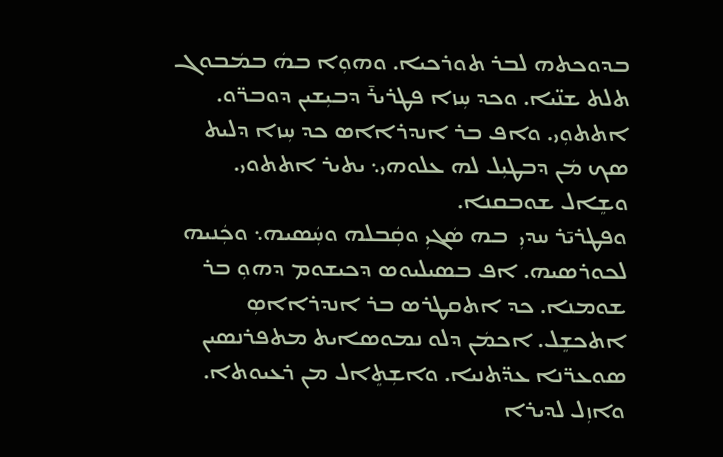ܒܕܘܟܬܗ ܠܒܪ ܬܘܪܟܝܐ. ܘܗܘܼܐ ܒܗܿ ܒܡܿܒܘܓ ܬܠܬ ܫܢ̈ܝܐ. ܘܟܕ ܚܼܙܐ ܦܛܪܝܪ̄ ܕܒܝܼܫܝܢ ܕܘܒܪ̈ܘ. ܐܬܬܘܼܝ. ܘܐܦ ܒܪ ܐܢܕܪܐܐܣ ܟܕ ܚܼܙܐ ܕܠܝܬ ܣܟ ܡܿܢ ܕܒܛܝܼܠ ܠܗ ܥܠܘܗܝ܆ ܝܬܝܪ ܐܬܬܘܝ. ܘܫܸܐܠ ܫܘܒܩܢܐ.
ܘܦܛܪܝ̄ܪ ܚܕܝܼ  ܒܗ ܣܿܓܝܼ ܘܩܲܒܠܗ ܘܚܲܣܝܗ܆ ܘܟܲܢܝܗ ܠܟܘܪܣܝܗ. ܐܦ ܒܣܝܠܝܘܣ ܕܟܝܫܘܡ ܕܗܘܼ ܒܪ ܫܘܡܢܐ. ܟܕ ܐܬܩܛܪܣ ܒܪ ܐܢܕܪܐܐܣܼ ܐܬܟܫܸܠ. ܐܟܡܿܢ ܕܠܘ ܢܡܘܣܐܝܬ ܡܬܦܪܢܣܝܢ ܣܘܥܪ̈ܢܐ ܥܕ̈ܬܢܝܐ. ܘܐܫܼܬܸܐܠ ܡܢ ܪܥܝܘܬܐ. ܘܐܙܼܠ ܠܕܝܪܐ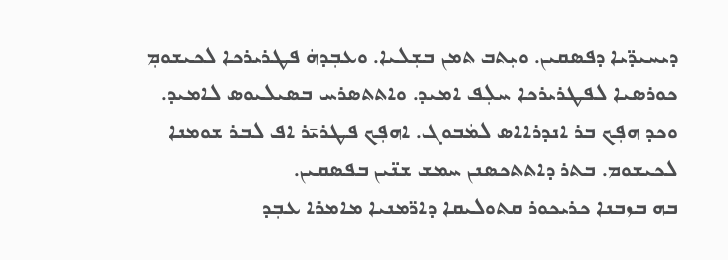ܕܝܚܝܕ̈ܝܐ ܕܦܣܩܝܢ. ܘܝܼܬܒ ܬܡܢ ܒܫܼܠܝܐ. ܘܥܒܼܕܗܿ ܦܛܪܝܪܟܐ ܠܟܝܫܘܡܼ ܟܘܪܣܝܐ ܠܦܛܪܝܪܟܐ ܚܠܼܦ ܐܡܝܕ. ܘܐܬܬܣܪܚ ܒܣܝܠܝܘܣ ܠܐܡܝܕ. ܘܟܕ ܗܦܼܟ ܒܪ ܐܢܕܪܐܐܣ ܠܡܿܒܘܓ. ܐܗܦܼܟ ܦܛܪܝ̄ܪ ܐܦ ܠܒܪ ܫܘܡܢܐ ܠܟܝܫܘܡ. ܒܬܪ ܕܐܬܬܟܣܢܢ ܚܡܫ ܫܢ̈ܝܢ ܒܦܣܩܝܢ.
ܒܗ ܒܙܒܢܐ ܟܪܝܟܘܪ ܩܬܘܠܝܩܐ ܕܐܪ̈ܡܢܝܐ ܡܐܡܪܐ ܥܒܼܕ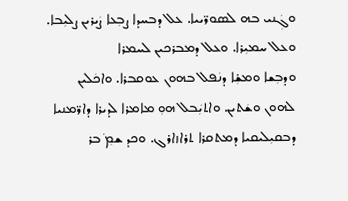ܘܓܲܢܝ ܒܗ ܠܣܘܪ̈ܝܝܐ. ܥܠ ܕܒܚܕܐ ܨܒܼܥܐ ܨܿܝܪܝܢ ܨܠܝܼܒܐ. ܘܥܠ ܚܡܝܼܪܐ. ܘܥܠ ܕܡܒܪܟܝܢ ܠܚܡܪܐ
ܘܕܒܼܫܐ ܘܡܫܼ̇ܐ ܕܢܿܦܠ ܒܗܘܢ ܥܘܩܒܪܐ. ܘܐܟܿܠܝܢ ܠܗܘܢ ܘܫܿܬܝܢ. ܘܐܬܝܲܒܠ ܗܘܼ ܡܐܡܪܐ ܠܕܝܪܐ ܕܐܪ̈ܡܢܝܐ ܕܒܩܝܼܠܝܩܝܐ ܕܡܬܩܪܐ ܬܪܐܙܐܪܓ. ܘܟܕ ܫܡܼ݁ ܒܪ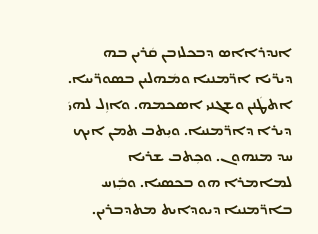ܐܢܕܪܐܐܣ ܕܒܟܠܙܒܢ ܩܿܪܝܢ ܒܗ ܕܝܪ̈ܝܐ ܐܪ̈ܡܢܝܐ ܘܡܿܗܠܝܢ ܒܣܘܪ̈ܝܝܐ. ܐܬܛܿܢܢ ܘܫܓܢܝ ܐܣܟܡܗ. ܘܐܙܼܠ ܠܗܝܿ ܕܝܪܐ ܕܐܪ̈ܡܢܝܐ. ܘܝܼܬܒ ܬܡܢ ܐܝܟ ܚܕ ܡܢܗܘܢ. ܘܟܼܬܒ ܫܪܝܐ ܠܡܐܡܪܐ ܗܘ ܒܟܣܝܐ. ܘܒܲܙܚ ܒܐܪ̈ܡܢܝܐ ܕܝܘܕܐܝܬ ܡܬܕܒܪܝܢ.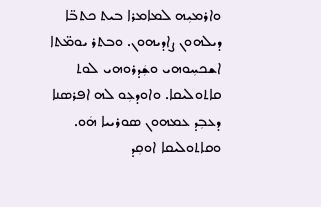ܘܐܪܡܝܼܗ ܠܡܐܡܪܐ ܒܝܬ ܟܬܒ̈ܐ ܕܝܠܗܘܢ ܨܐܕܝܗܘܢ. ܘܒܬܪ ܝܘܡ̈ܬܐ ܐܫܟܚܼܘܗܝ ܘܫܲܕܪܘܗܝ ܠܘܬ ܩܐܬܘܠܝܩܐ. ܘܐܘܕܥܼܘ ܠܗ ܐܦܪܣܢܐ ܕܥܒܼܕ ܥܡܗܘܢ ܣܘܪܝܝܐ ܗܿܘ. ܘܩܐܬܘܠܝܩܐ ܐܘܩܼܕ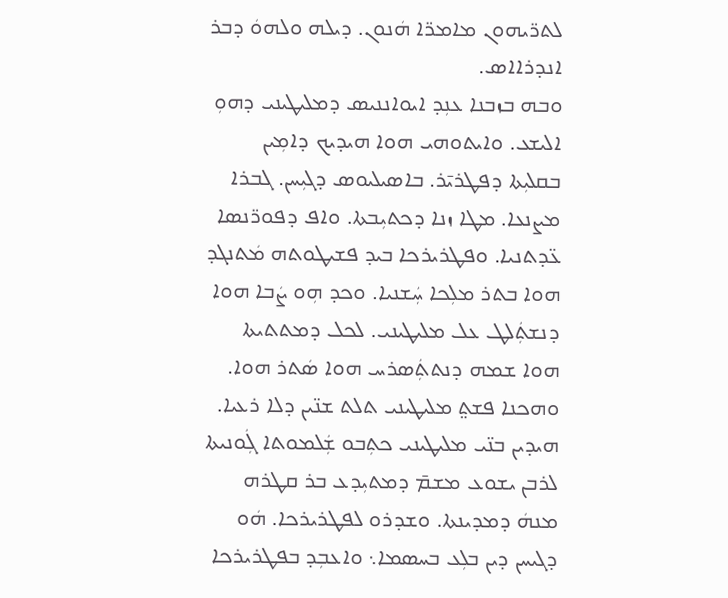ܠܬܪ̈ܝܗܘܢ ܡܐܡܪ̈ܐ ܗܿܢܘܢ. ܕܝܠܗ ܘܠܗܘܿ ܕܒܪ ܐܢܕܪܐܐܣ.
ܘܒܗ ܒܙܒܢܐ ܥܢܼܕ ܐܝܘܐܢܢܝܣ ܕܡܠܝܛܝܢܝ ܕܗܘܼ ܐܠܝܫܥ. ܘܐܝܬܘܗܝ ܗܘܐ ܗܝܕܝܟ ܕܐܡܼܝܢ ܒܩܠܝܼܬܐ ܕܦܛܪܝ̄ܪ. ܒܐܣܝܠܝܘܣ ܕܓܝܼܚܢ. ܓܒܪܐ ܡܨܢܥܐ. ܡܛܐ ܙܢܐ ܕܟܬܝܼܒܬܐ. ܘܐܦ ܕܦܘܪ̈ܢܣܐ
ܥ̈ܕܬܢܝܐ. ܘܦܛܪܝܪܟܐ ܒܝܕ ܦܫܝܛܘܬܗ ܡܿܬܢܓܕ ܗܘܐ ܒܬܪ ܡܠܼܟܐ ܚܲܫܢܝܐ. ܘܟܕ ܗܼܘ ܨܿܒܐ ܗܘܐ ܕܢܫܬܲܠܛ ܥܠ ܡܠܝܛܝܢܝ. ܠܟܠ ܕܡܬܬܝܬܐ ܗܘܐ ܫܡܗ ܕܢܬܬܲܣܪܚ ܗܘܐ ܣܿܬܪ ܗܘܐ. ܘܗܟܢܐ ܦܫܬ݀ ܡܠܝܛܝܢܝ ܬܠܬ ܫܢ̈ܝܢ ܕܠܐ ܪܥܝܐ. ܗܝܕܝܢ ܒܢ̈ܝ ܡܠܝܛܝܢܝ ܟܬܼܒܘ ܫܲܠܡܘܬܐ ܓܲܘܢܝܬܐ ܠܪܒܢ ܝܫܘܥ ܡܫܡ̄ ܕܡܬܝܼܕܥ ܒܪ ܩܛܪܗ ܡܢܗܿ ܕܡܕܝܢܬܐ. ܘܫܕܪܘ ܠܦܛܪܝܪܟܐ. ܗܿܘ ܕܓܝܚܢ ܕܝܢ ܒܠܼܥ ܒܚܣܡܐ܆ ܘܐܥܒܼܕ ܒܦܛܪܝܪܟܐ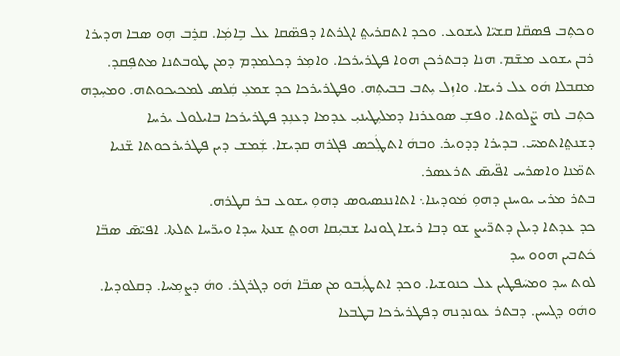ܘܟܬܼܒ ܦܣܩ̈ܐ ܩܫܝ̈ܐ ܠܝܫܘܥ. ܘܟܕ ܐܬܩܪܝܬ݀ ܐܓܪܬܐ ܕܦܣ̈ܩܐ ܥܠ ܒܹܐܡܲܐ. ܩܪܸܒ ܗܼܘ ܣܒܐ ܗܕܝܪܐ ܪܒܢ ܝܫܘܥ ܡܫ̄ܡ. ܗܢܐ ܕܒܬܪܟܢ ܗܘܐ ܦܛܪܝܪܟܐ. ܘܐܡܼܪ ܕܟܠܡܕܡ ܕܡܢ ܛܘܒܬܢܐ ܡܬܦܼܩܕ. ܡܩܒܠܐ ܗܿܘ ܥܠ ܪܝܫܐ. ܘܐܙܼܠ ܝܼܬܒ ܒܒܝܬܼܗ. ܘܦܛܪܝܪܟܐ ܟܕ ܫܡܥܼ ܩܲܠܣ ܠܡܟܝܟܘܬܗ. ܘܡܚܼܕܗ ܟܬܼܒ ܠܗ ܨ̈ܠܘܬܐ. ܘܦܫܼ ܣܘܥܪܢܐ ܕܡܠܝܼܛܝܢܝܼ ܥܕܡܐ ܕܥܢܼܕ ܦܛܪܝܪܟܐ ܒܐܝܠܘܠ ܝܪܚܐ ܕܫܢܬ݀ܐܬܡܚ̄. ܒܕܝܪܐ ܕܕܘܝܪ. ܘܒܗܿ ܐܬܛܲܟܣ ܦܓܪܗ ܩܕܝܫܐ. ܫܲܡܫ ܕܝܢ ܦܛܪܝܪܟܘܬܐ ܫ̈ܢܝܐ ܬܡ̈ܢܐ ܘܐܣܪܚ ܐܦ̈ܝܣ̄ ܬܪܥܣܪ.
ܒܬܪ ܡܪܝ ܝܘܚܢܢ ܕܗܘܼ ܡܿܘܕܝܢܐ܆ ܐܬܐܢܢܣܝܘܣ ܕܗܘܼ ܝܫܘܥ ܒܪ ܩܛܪܗ.
ܟܕ ܥܕܬܐ ܕܝܠܢ ܕܬܪ̈ܝܨ ܫܘ ܕܒܐ ܪܝܫܐ ܓܘܢܝܐ ܫܒܝܼܩܐ ܗܘܬ݀ ܫܢܬܐ ܚܕܐ ܘܝܪ̈ܚܐ ܬܠܬܐ. ܐܦܝ̈ܣ̄ ܣܒ̈ܐ ܟܿܬܒܝܢ ܗܘܘ ܚܕ
ܠܘܬ ܚܕ ܘܡܚܿܦܛܝܢ ܥܠ ܟܢܘܫܝܐ. ܘܟܕ ܐܬܛܿܝܼܒܘ ܡܢ ܣܒ̈ܐ ܗܿܘ ܕܓܪܓܪ. ܘܗܿ ܕܨܡܼܚܐ. ܕܩܠܘܕܝܐ. ܘܗܿܘ ܕܓܝܚܢ. ܕܒܬܪ ܥܘܢܕܢܗ ܕܦܛܪܝܪܟܐ ܒܛܒܥܐ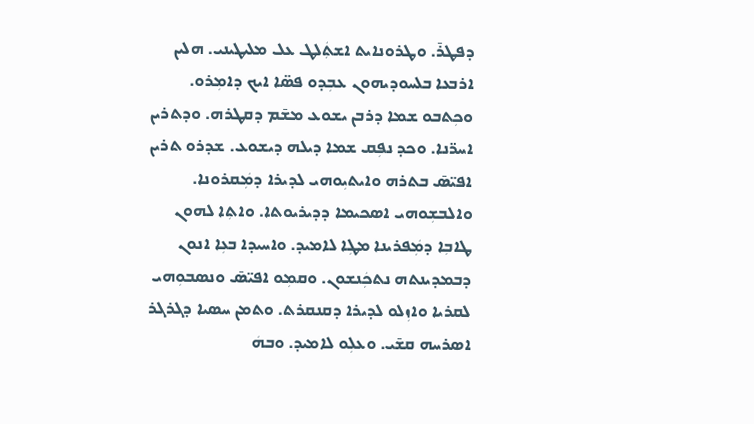ܕܦܛܪ̄. ܘܛܪܘܢܐܝܬ ܐܫܬܲܠܛ ܥܠ ܡܠܝܛܝܢܝ. ܗܠܝܢ ܐܪܒܥܐ ܒܠܚܘܕܝܗܘܢ ܥܒܼܕܘ ܦܣ̈ܐ ܐܝܟ ܕܐܡܼܪܘ. ܘܟܼܬܒܘ ܫܡܐ ܕܪܒܢ ܝܫܘܥ ܡܫ̄ܡ ܕܩܛܪܗ. ܘܕܬܪܝܢ ܐܚܪ̈ܢܐ. ܘܟܕ ܢܦܼܩ ܫܡܐ ܕܝܠܗ ܕܝܫܘܥ. ܫܕܪܘ ܬܪܝܢ ܐܦܝ̈ܣ̄ ܒܬܪܗ ܘܐܝܬܝܼܘܗܝ ܠܕܝܪܐ ܕܡܲܩܪܘܢܐ. ܘܐܠܒܫܼܘܗܝ ܐܣܟܝܡܐ ܕܕܝܪܝܘܬܐ. ܘܐܬܼܐ ܠܗܘܢ ܛܐܒܼܐ ܕܡܲܦܪܝܢܐ ܡܛܼܐ ܠܐܡܝܕ. ܘܐܚܝܕܐ ܒܥܼܐ ܐܢܘܢ ܕܒܡܕܝܢܬܗ ܢܬܟܲܢܫܘܢ. ܘܩܡܼܘ ܐܦܝ̈ܣ̄ ܘܢܣܒܘܼܗܝ ܠܩܪܝܐ ܘܐܙܼܠܘ ܠܕܝܪܐ ܕܩܢܩܪܬ. ܘܬܡܢ ܚܣܝܐ ܕܓܪܓܪ ܐܣܪܚܗ ܩܫ̄ܝ. ܘܥܠܼܘ ܠܐܡܝܕ. ܘܒܗܿ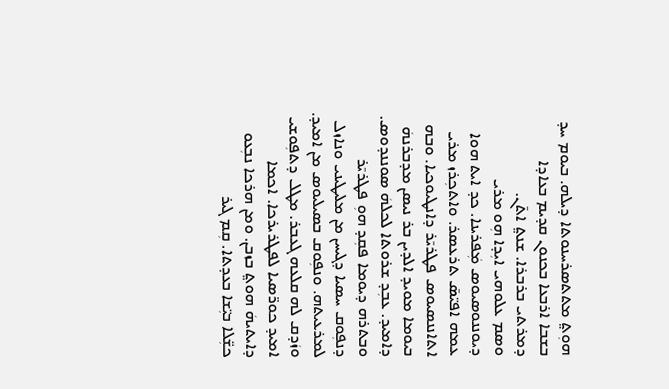ܗܘܼܬ݀ ܡܬܬܣܪܚܢܘܬܐ ܕܝܠܗ. ܒܝܘܡ ܚܕ ܒܫܒܐ ܐܪܒܥܐ ܒܟܢܘܢ ܩܕܝܡ ܒܥܐܕܐ ܕܡܪܬܝ ܒܪܒܪܐ. ܫܢܬ݀ ܐܬ̄ܢ.
ܘܣܡ ܥܠܘܗܝ ܐܝܼܕܐ ܗܼܘ ܡܪܝ ܕܝܘܢܢܘܣܝܘܣ ܡܲܦܪܝܢܐ. ܟܕ ܐܝܬ ܗܘܐ ܥܡܗ ܐܦܝ̈ܣ̄ ܬܪܥܣܪ. ܘܐܬܟܼܪܙ ܡܪܝ ܐܬܐܢܢܣܝܘܣ ܦܛܪܝ̄ܪ ܕܐܢܛܝܘܟܝܐ. ܘܒܗ ܒܝܘܡܐ ܡܘܝܕ ܐܠܕܝܢ ܒܪ ܢܝܣܢ ܡܕܒܪܢܗܿ ܕܐܡܝܕ. ܥܒܼܕ ܫܪܘܬܐ ܠܟܠܗܿ ܣܘܢܢܕܘܣ. ܘܒܬܪܗ ܕܝܘܡܐ ܦܩܼܕ ܗܘܼ ܦܛܪܝ̄ܪ ܕܢܦܼܘܩ ܚܣܝܐ ܕܓܝܚܢ ܡܢ ܡܠܝܛܝܢܝ ܘܢܐܙܠ ܠܡܪܥܝܬܗ. ܘܢܦܼܘܩ ܒܣܝܠܝܘܣ ܡܢ ܐܡܝܕ. ܘܙܿܕܩ ܠܗ ܩܠܥܗ ܓܥܒܪ. ܡܛܠ ܕܬܦܼܘܫܝ ܐܡܝܕ ܟܘܪ̈ܣܝܐ ܠܦܛܪܝܪܟܐ. ܐܟܡܐ ܕܐܝܬܝܗܿ ܗܘܬ݀ ܒܙܒܢ. ܘܡܢ ܗܪܟܐ ܢܒܼܥܘ ܟܫܼ̈ܠܐ ܒܝܼ̈ܫܐ ܒܥܕܬܐ. ܩܼܡ ܓܝܪ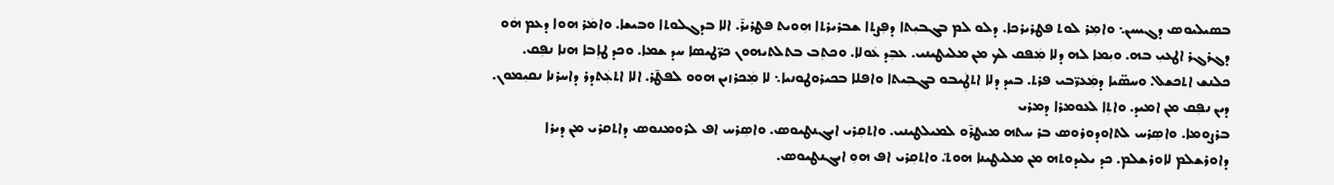ܒܣܝܠܝܘܣ ܕܓܝܚܢ܆ ܘܐܡܼܪ ܠܘܬ ܦܛܪܝܪܟܐ. ܕܠܘ ܠܡ ܒܓܒܝܼܬܐ ܕܦܼܨܬܐ ܫܒܪܝܪܬܐ ܗܼܘܝܬ ܦܛܪܝܪ̄. ܐܠܐ ܒܕܓܠܘܬܐ ܘܒܝܫܐ. ܘܐܡܿܪ ܗܘܐ ܕܥܡ ܗܿܘ ܕܓܪܓܪ ܐܛܥܝܼ ܒܗ. ܘܝܼܡܐ ܠܗ ܕܠܐ ܡܲܦܩ ܠܟ ܡܢ ܡܠܝܛܝܢܝ. ܥܒܼܕ ܥܿܘܠܐ. ܘܟܬܼܒ ܒܬܠܬܝܗܘܢ ܟܪ̈ܛܝܣܐ ܚܕ ܫܡܐ. ܘܟܕ ܛܐܼܒܐ ܗܢܐ ܢܦܼܩ. ܟܠܢܫ ܐܬܟܫܠ. ܘܚܣ̈ܝܐ ܕܡܲܥܪ̈ܒܝ ܦܪܬ. ܒܝܕ ܕܠܐ ܐܬܛܲܝܒܘ ܒܓܒܼܝܬܐ ܘܐܦܠܐ ܒܟܝܪܘܛܘܢܝܐ܆ ܠܐ ܡܲܟܪܙܝܢ ܗܘܘ ܠܦܛ̄ܪ. ܐܠܐ ܐܬܥܲܬܕܪ ܕܐܚܪܢܐ ܢܩܝܼܡܘܢ. ܕܝܢ ܢܦܼܩ ܡܢ ܐܡܝܕ. ܘܐܬܼܐ ܠܥܘܡܪܐ ܕܡܪܝ
ܒܪܨܘܡܐ. ܘܐܣܼܪܚ ܠܬܐܘܕܘܪܘܣ ܒܪ ܚܬܗ ܡܝܛܪ̄ܘ ܠܡܝܠܛܝܢܝ. ܘܐܬܩܼܪܝ ܐܝܓܢܛܝܘܣ. ܘܐܣܼܪܚ ܐܦ ܠܪܘܡܢܘܣ ܕܐܬܩܪܝ ܡܢ ܕܝܪܐ ܕܐܘܪܫܠܡ ܠܐܘܪܫܠܡ. ܟܕ ܝܠܝܕܘܬܗ ܡܢ ܡܠܝܛܝܢܐ ܗܘܬ݀. ܘܐܬܩܼܪܝ ܐܦ ܗܘܼ ܐܝܓܢܛܝܘܣ.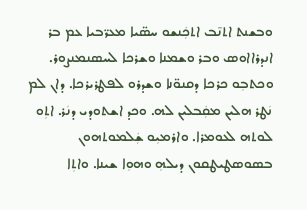ܘܒܫܢܬ ܐܬܢ̄ܒ ܐܬܟܲܢܫܘ ܚܣ̈ܝܐ ܡܥܪ̈ܒܝܐ ܥܡ ܒܪ ܐܢܕܪܐܐܘܣ ܘܒܪ ܘܫܡܢܐ ܘܫܪܟܐ ܠܚܣܢܡܢܨܘܪ. ܘܟܬܒܼܘ ܟܪܟܐ ܕܩܢܘ̈ܢܐ ܘܫܕܪܘ ܠܦܛܪܝܪܟܐ. ܕܐܢ ܠܡ ܢܿܛܪ ܗܠܝܢ ܡܩܲܒܠܝܢ ܠܗ. ܘܟܕ ܐܫܬܘܕܝ ܕܢܿܪ. ܐܬܼܘ ܠܘܬܗ ܠܥܘܡܪܐ. ܘܐܪܡܝܼܘ ܫܲܠܡܘܬܗܘܢ ܒܣܘܣܛܝܛܩܘܢ ܕܝܠܗܼ ܘܗܘܼܐ ܫܝܢܐ. ܘܐܬܼܐ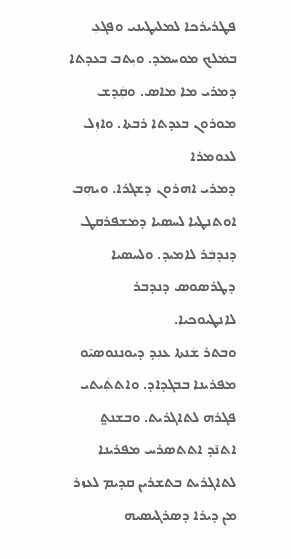ܦܛܪܝܪܟܐ ܠܡܠܝܛܝܢܝ ܘܦܓܥܼ ܒܡܿܠܟ ܡܘܚܡܕ. ܘܝܼܬܒ ܒܥܕܬܐ ܕܡܪܝ ܡܐ ܡܐܣ. ܘܩܲܕܫ ܡܘܪܘܢ ܒܥܕܬܐ ܪܒܬܐ. ܘܐܙܼܠ ܠܥܘܡܪܐ
ܕܡܪܝ ܐܗܪܘܢ ܕܫܓܪܐ. ܘܝܗܼܒ ܐܘܬܢܛܝܐ ܠܚܣܝܐ ܕܡܿܫܦܪܩܛ ܕܢܕܒܲܪ ܠܐܡܝܕ. ܘܠܚܣܝܐ ܕܛܪܣܘܣ ܕܢܕܒܪ ܠܐܢܛܝܘܟܝܐ.
ܘܒܬܪ ܫܿܢܬܐ ܥܢܼܕ ܕܝܘܢܢܘܣܝ̄ܘ ܡܦܪܝܢܐ ܒܒܓܕܐܕ. ܘܐܬܬܲܝܬܝ ܦܓܪܗ ܠܬܐܓܪܝܬ. ܘܒܫܢܬ݀ ܐܬܢ̄ܕ ܐܬܬܣܪܚ ܡܦܪܝܢܐ ܠܬܐܓܪܝܬ ܒܬܫܪܝܢ ܩܕܝܡ ܠܥܙܪ ܡܢ ܕܝܪܐ ܕܣܪܓܝܣܝܗ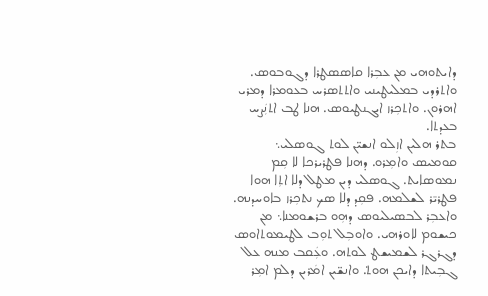ܕܐܝܬܘܗܝ ܡܢ ܥܒܼܪܐ ܩܐܣܣܛܪܐ ܕܓܘܒܘܣ. ܘܐܬܪܕܝ ܒܡܠܝܛܝܢܝ ܘܐܬܬܣܪܚ ܒܥܘܡܪܐ ܕܡܪܝ ܐܗܪܘܢ. ܘܐܬܟܼܪܙ ܐܝܓܢܛܝܘܣ. ܗܢܐ ܛܒ ܐܬܢܲܨܚ ܒܥܕܬܐ.
ܒܬܪ ܗܠܝܢ ܐܙܼܠܘ ܐܢܫܝ̈ܢ ܠܘܬ ܓܘܣܠܝ܆ ܩܘܡܝܣ ܘܐܡܼܪܘ. ܕܗܢܐ ܦܛܪܝܪܟܐ ܠܐ ܩܼܡ ܢܡܘܣܐܝܬ. ܓܘܣܠܝ ܕܝܢ ܡܛܠ ܕܠܐ ܐܬܼܐ ܗܘܐ ܦܛܪܝ̄ܪ ܠܫܠܡܗ. ܦܩܼܕ ܕܠܐ ܣܟ ܢܬܟܼܪܙ ܒܐܘܚܕܢܗ. ܘܐܥܒܼܪ ܠܒܣܝܠܝܘܣ ܕܗܼܘ ܒܪܫܘܡܢܐ܆ ܡܢ ܟܝܫܘܡ ܠܐܘܪܗܝ. ܘܐܘܒܼܠ ܬܘܼܒ ܠܛܝܡܘܬܐܘܣ ܕܓܪܓܪ ܠܫܡܝܫܛ ܠܘܬܗ. ܘܥܲܩܒ ܡܢܗ ܥܠ ܓܒܼܝܬܐ ܕܐܝܟܢ ܗܘܬ݀. ܘܐܢܫ̈ܝܢ ܐܡܿܪܝܢ ܕܠܡ ܐܡܼܪ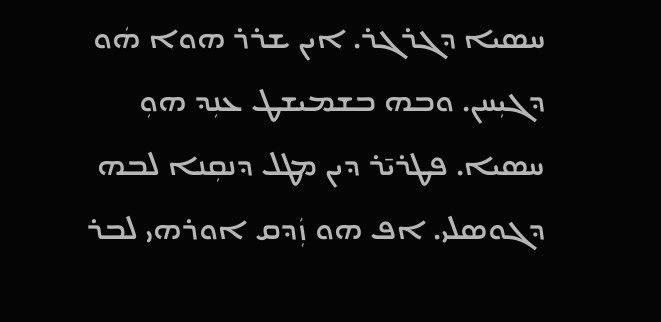ܚܣܝܐ ܕܓܪܓܪ. ܐܝܢ ܫܪܪ ܗܘܐ ܗܿܘ ܕܓܝܼܚܢ. ܘܒܗ ܒܫܡܝܫܛ ܥܢܼܕ ܗܘܼ ܚܣܝܐ. ܦܛܪܝ̄ܪ ܕܝܢ ܡܛܠ ܕܢܩܼܢܐ ܠܒܗ ܕܓܘܣܠܝ. ܐܦ ܗܘ ܙܲܕܩ ܐܘܪܗܝ ܠܒܪ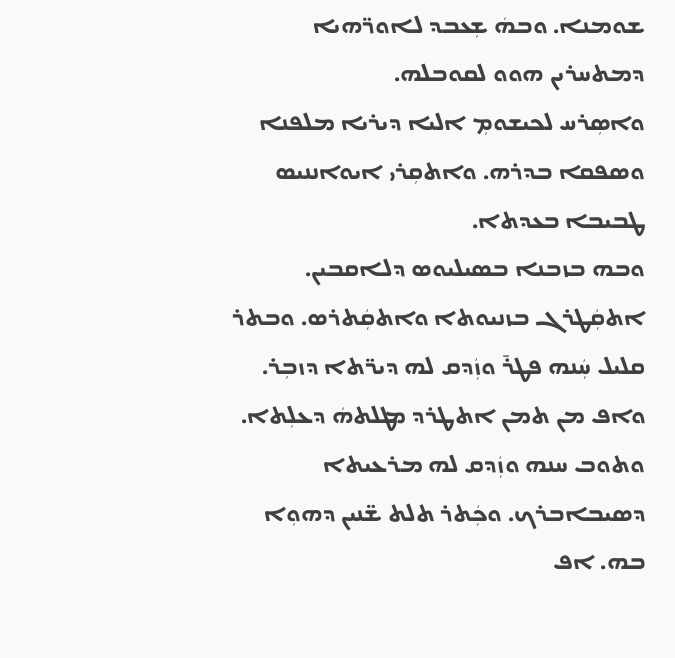ܫܘܡܢܐ. ܘܒܗܿ ܫܼܥܒܕ ܠܐܘܪ̈ܗܝܐ ܕܡܬܚܪܝܢ ܗܘܘ ܠܩܘܒܠܗ.
ܘܐܣܼܪܚ ܠܟܝܫܘܡܼ ܐܠܝܐ ܕܝܪܝܐ ܡܠܦܢܐ ܘܣܦܩܐ ܒܕܪܗ. ܘܐܬܩܼܪܝ ܐܝܘܐܢܢܝܣ ܛܒܝܒܐ ܒܥܕܬܐ.
ܘܒܗ ܒܙܒܢܐ ܒܣܝܠܝܘܣ ܕܠܐܩܒܝܢ. ܐܬܩܲܛܪܓ ܒܙܢܝܘܬܐ ܘܐܬܩܲܬܪܣ. ܘܒܬܪ ܩܠܝܠ ܚܲܢܗ ܦܛܪ̄ ܘܙܲܕܩ ܠܗ ܕܝܪ̈ܬܐ ܕܙܒܼܪ. ܘܐܦ ܡܢ ܬܡܢ ܐܬܛܪܕ ܡܛܠܬܗܿ ܕܥܠܼܬܐ. ܘܬܘܒ ܚܢܗ ܘܙܲܕܩ ܠܗ ܡܪܥܝܬܐ ܕܣܝܒܐܒܪܟ. ܘܟܲܬܪ ܬܠܬ ܫ̈ܢܝܢ ܕܗܘܼܐ ܒܗ. ܐܦ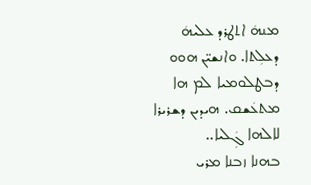ܡܢܗܿ ܐܬܛܪܕ ܥܠܝܗܿ ܕܥܠܼܬܐ. ܘܐܢܫܝ̈ܢ ܗܘܘ ܕܒܛܠܘܡܝܐ ܠܡ ܗܐ ܡܬܥܿܫܩ. ܗܝܕܝܢ ܕܫܪܝܪܐ ܠܐܠܗܐ ܓܲܠܝܐ..
ܒܗܢܐ ܙܒܢܐ ܡܪܝ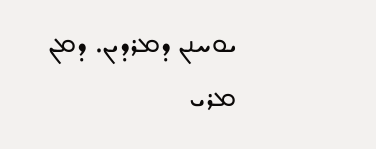ܝܘܚܢܢ ܕܡܪܕܝܢ. ܕܡܢ ܡܪܝ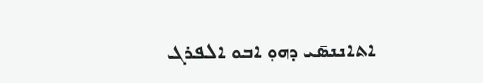ܐܬܐܢܢܣ̄ܝ ܕܗܘܼ ܐܒܘ ܐܠܦܪܓ